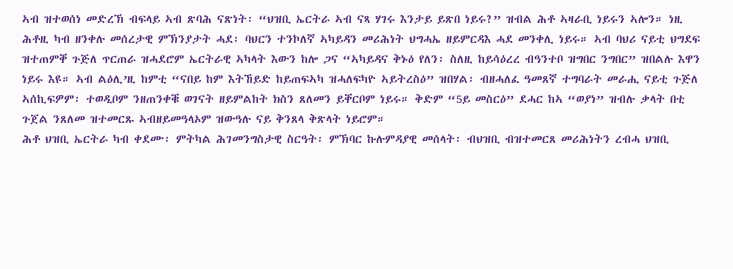ኣብ ዝተወሰነ መድረኽ ብፍላይ ኣብ ጽባሕ ናጽነት፡ “ህዝቢ ኤርትራ ኣብ ናጻ ሃገሩ እንታይ ይጽበ ነይሩ?” ዝብል ሕቶ ኣዛራቢ ነይሩን ኣሎን። ነዚ ሕቶዚ ካብ ዘንቀሉ መሰረታዊ ምኽንያታት ሓደ፡ ባህርን ተንኮለኛ ኣካይዳን መሪሕነት ህግሓኤ ዘይምርዳእ ሓደ መንቀሊ ነይሩ። ኣብ ባህሪ ናይቲ ህግደፍ ዝተጠምቐ ጉጅለ ጥርጠራ ዝሓደሮም ኤርትራዊ ኣካላት እውን ከሎ ጋና “ኣካይዳና ቅኑዕ የለን፡ ስለዚ ከይሳዕረረ ብዓንተቦ ዝግበር ንግበር” ዝበልሉ እዋን ነይሩ እዩ። ኣብ ልዕሊ’ዚ ከምቲ “ናበይ ከም እትኸይድ ከይጠፍኣካ ዝሓለፍካዮ ኣይትረስዕ” ዝበሃል፡ ብዘሓለፈ ዓመጸኛ ተግባራት መራሒ ናይቲ ጉጅለ ኣሰኪፍዎም፡ ተወዲቦም ንዘጠንቀቑ ወገናት ዘይምልከት ክስን ጸለመን ይቐርቦም ነይሩ። ቅድም “5ይ መስርዕ” ደሓር ከኣ “ወያነ” ዝብሉ ቃላት በቲ ጉጀል ንጸለመ ዝተመርጹ ኣብዘይመዓላኦም ዝውዓሉ ናይ ቅንጸላ ቅጽላት ነይሮም።
ሕቶ ህዝቢ ኤርትራ ካብ ቀደሙ፡ ምትካል ሕገመንግስታዊ ስርዓት፡ ምኽባር ኩሉምዳያዊ መሰላት፡ ብህዝቢ ብዝተመርጸ መሪሕነትን ረብሓ ህዝቢ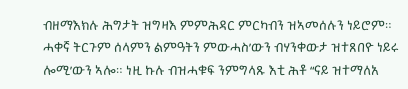ብዘማእክሉ ሕግታት ዝግዛእ ምምሕዳር ምርካብን ዝኣመሰሉን ነይሮም። ሓቀኛ ትርጉም ሰላምን ልምዓትን ምውሓስ’ውን ብሃንቀውታ ዝተጸበዮ ነይሩ ሎሚ’ውን ኣሎ። ነዚ ኩሉ ብዝሓቁፍ ንምግላጹ እቲ ሕቶ “ናይ ዝተማለአ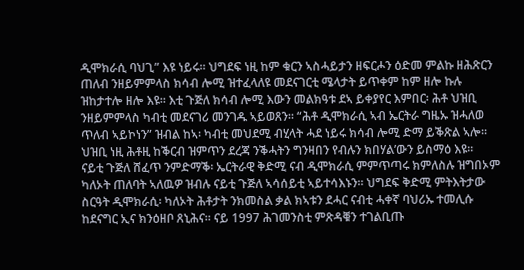ዲሞክራሲ ባህጊ” እዩ ነይሩ። ህግደፍ ነዚ ከም ቁርን ኣስሓይታን ዘፍርሖን ዕድመ ምልኩ ዘሕጽርን ጠለብ ንዘይምምላስ ክሳብ ሎሚ ዝተፈላለዩ መደናገርቲ ሜላታት ይጥቀም ከም ዘሎ ኩሉ ዝከታተሎ ዘሎ እዩ። እቲ ጉጅለ ክሳብ ሎሚ እውን መልክዓቱ ደኣ ይቀያየር እምበር፡ ሕቶ ህዝቢ ንዘይምምላስ ካብቲ መደናገሪ መንገዱ ኣይወጸን። “ሕቶ ዲሞክራሲ ኣብ ኤርትራ ግዜኡ ዝሓለወ ጥለብ ኣይኮነን” ዝብል ከኣ፡ ካብቲ መህደሚ ብሂላት ሓደ ነይሩ ክሳብ ሎሚ ድማ ይቕጽል ኣሎ። ህዝቢ ነዚ ሕቶዚ ከቕርብ ዝምጥን ደረጃ ንቕሓትን ግንዛበን የብሉን ክበሃል’ውን ይስማዕ እዩ።
ናይቲ ጉጅለ ሸፈጥ ንምድማቕ፡ ኤርትራዊ ቅድሚ ናብ ዲሞክራሲ ምምጥጣሩ ክምለስሉ ዝግበኦም ካለኦት ጠለባት ኣለዉዎ ዝብሉ ናይቲ ጉጅለ ኣሳሰይቲ ኣይተሳእኑን። ህግደፍ ቅድሚ ምትእትታው ስርዓት ዲሞክራሲ፡ ካለኦት ሕቶታት ንክመስል ቃል ክኣቱን ደሓር ናብቲ ሓቀኛ ባህሪኡ ተመሊሱ ከደናግር ኢና ክንዕዘቦ ጸኒሕና። ናይ 1997 ሕገመንስቲ ምጽዳቑን ተገልቢጡ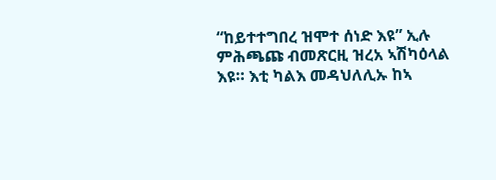“ከይተተግበረ ዝሞተ ሰነድ እዩ” ኢሉ ምሕጫጩ ብመጽርዚ ዝረአ ኣሽካዕላል እዩ። እቲ ካልእ መዳህለሊኡ ከኣ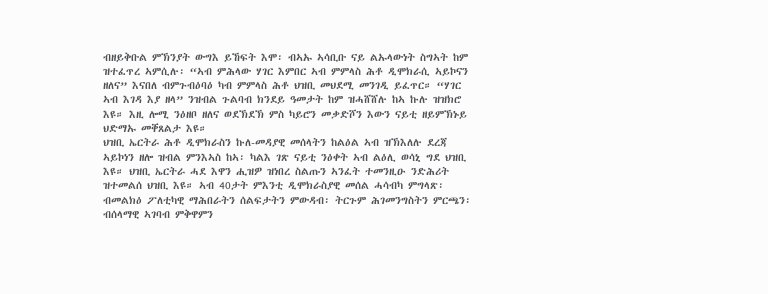ብዘይቅቡል ምኽንያት ውግእ ይኸፍት እሞ፡ ብኣኡ ኣሳቢቡ ናይ ልኡላውነት ስግኣት ከም ዝተፈጥረ ኣምሲሉ፡ “ኣብ ምሕላው ሃገር እምበር ኣብ ምምላስ ሕቶ ዲሞክራሲ ኣይኮናን ዘለና” እናበለ ብምጉብዕባዕ ካብ ምምላስ ሕቶ ህዝቢ መህደሚ መንገዲ ይፈጥር። “ሃገር ኣብ እገዳ እያ ዘላ” ንዝብል ጉልባብ ክንደይ ዓመታት ከም ዝሓሸሸሉ ከኣ ኩሉ ዝዝክሮ እዩ። እዚ ሎሚ ንዕዘቦ ዘለና ወደኽደኽ ምስ ካይሮን መቃድሾን እውን ናይቲ ዘይምኽኑይ ህድማኡ መቐጸልታ እዩ።
ህዝቢ ኤርትራ ሕቶ ዲሞክራስን ኩለ-መዳያዊ መሰላትን ከልዕል ኣብ ዝኽእለሉ ደረጃ ኣይኮነን ዘሎ ዝብል ምንእኣስ ከኣ፡ ካልእ ገጽ ናይቲ ንዕቀት ኣብ ልዕሊ ወሳኒ ግደ ህዝቢ እዩ። ህዝቢ ኤርትራ ሓደ እዋን ሒዝዎ ዝነበረ ስልጡን ኣንፈት ተመንዚዑ ንድሕሪት ዝተመልሰ ህዝቢ እዩ። ኣብ 40ታት ምእንቲ ዲሞክራስያዊ መሰል ሓሳብካ ምግላጽ፡ ብመልክዕ ፖለቲካዊ ማሕበራትን ሰልፍታትን ምውዳብ፡ ትርጉም ሕገመንግስትን ምርጫን፡ ብሰላማዊ ኣገባብ ምቅዋምን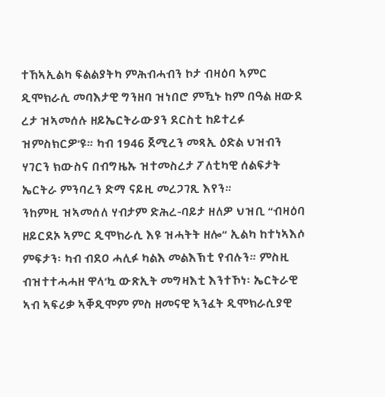ተኸኣኢልካ ፍልልያትካ ምሕብሓብን ኮታ ብዛዕባ ኣምር ዲሞክራሲ መባእታዊ ግንዘባ ዝነበሮ ምዃኑ ከም በዓል ዘውደ ረታ ዝኣመሰሉ ዘይኤርትራውያን ደርስቲ ከይተረፉ ዝምስክርዎ’ዩ። ካብ 1946 ጀሚረን መጻኢ ዕድል ህዝብን ሃገርን ክውስና በብግዜኡ ዝተመስረታ ፖለቲካዊ ሰልፍታት ኤርትራ ምንባረን ድማ ናይዚ መረጋገጺ እየን።
ንከምዚ ዝኣመሰለ ሃብታም ድሕረ-ባይታ ዘለዎ ህዝቢ “ብዛዕባ ዘይርደኦ ኣምር ዲሞክራሲ እዩ ዝሓትት ዘሎ” ኢልካ ከተነኣእሶ ምፍታን፡ ካብ ብደዐ ሓሊፉ ካልእ መልእኽቲ የብሉን። ምስዚ ብዝተተሓሓዘ ዋላ’ኳ ውጽኢት መግዛእቲ እንተኾነ፡ ኤርትራዊ ኣብ ኣፍሪቃ ኣቐዲሞም ምስ ዘመናዊ ኣንፈት ዲሞክራሲያዊ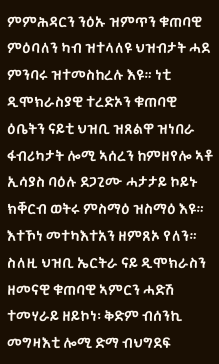ምምሕዳርን ንዕኡ ዝምጥን ቁጠባዊ ምዕባለን ካብ ዝተላለዩ ህዝብታት ሓደ ምንባሩ ዝተመስከረሉ እዩ። ነቲ ዲሞክራስያዊ ተረድኦን ቁጠባዊ ዕቤትን ናይቲ ህዝቢ ዝጸልዋ ዝነበራ ፋብሪካታት ሎሚ ኣሰረን ከምዘየሎ ኣቶ ኢሳያስ ባዕሉ ደጋጊሙ ሓታታይ ኮይኑ ክቐርብ ወትሩ ምስማዕ ዝስማዕ እዩ። እተኾነ መተካእተአን ዘምጸኦ የለን። ስለዚ ህዝቢ ኤርትራ ናይ ዲሞክራስን ዘመናዊ ቁጠባዊ ኣምርን ሓድሽ ተመሃራይ ዘይኮነ፡ ቅድም ብሰንኪ መግዛእቲ ሎሚ ድማ ብህግደፍ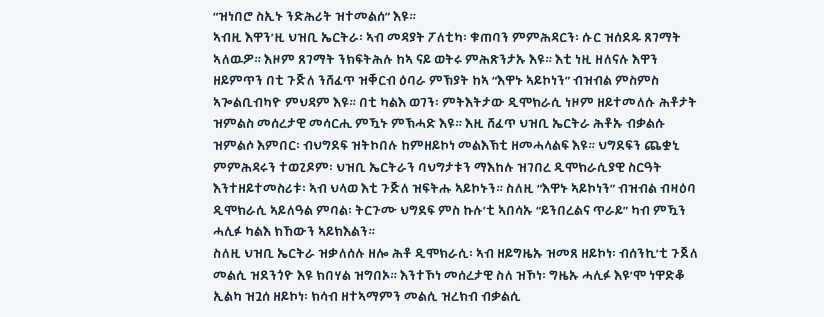“ዝነበሮ ስኢኑ ንድሕሪት ዝተመልሰ” እዩ።
ኣብዚ እዋን’ዚ ህዝቢ ኤርትራ፡ ኣብ መዳያት ፖለቲካ፡ ቁጠባን ምምሕዳርን፡ ሱር ዝሰደዱ ጸገማት ኣለዉዎ። እዞም ጸገማት ንክፍትሕሉ ከኣ ናይ ወትሩ ምሕጽንታኡ እዩ። እቲ ነዚ ዘለናሉ እዋን ዘይምጥን በቲ ጉጅለ ንሸፈጥ ዝቐርብ ዕባራ ምኽያት ከኣ “እዋኑ ኣይኮነን” ብዝብል ምስምስ ኣጐልቢብካዮ ምህዳም እዩ። በቲ ካልእ ወገን፡ ምትእትታው ዲሞክራሲ ነዞም ዘይተመለሱ ሕቶታት ዝምልስ መሰረታዊ መሳርሒ ምዃኑ ምኽሓድ እዩ። እዚ ሸፈጥ ህዝቢ ኤርትራ ሕቶኡ ብቃልሱ ዝምልሶ እምበር፡ ብህግደፍ ዝትኮበሉ ከምዘይኮነ መልእኽቲ ዘመሓላልፍ እዩ። ህግደፍን ጨቋኒ ምምሕዳሩን ተወጊዶም፡ ህዝቢ ኤርትራን ባህግታቱን ማእከሉ ዝገበረ ዲሞክራሲያዊ ስርዓት እንተዘይተመስሪቱ፡ ኣብ ህላወ እቲ ጉጅለ ዝፍትሑ ኣይኮኑን። ስለዚ “እዋኑ ኣይኮነን” ብዝብል ብዛዕባ ዲሞክራሲ ኣይለዓል ምባል፡ ትርጉሙ ህግደፍ ምስ ኩሉ’ቲ ኣበሳኡ “ይንበረልና ጥራይ” ካብ ምዃን ሓሊፉ ካልእ ክኸውን ኣይክእልን።
ስለዚ ህዝቢ ኤርትራ ዝቃለሰሉ ዘሎ ሕቶ ዲሞክራሲ፡ ኣብ ዘይግዜኡ ዝመጸ ዘይኮነ፡ ብሰንኪ’ቲ ጉጀለ መልሲ ዝደንጎዮ እዩ ክበሃል ዝግበኦ። እንተኾነ መሰረታዊ ስለ ዝኾነ፡ ግዜኡ ሓሊፉ እዩ’ሞ ነዋድቆ ኢልካ ዝጓሰ ዘይኮነ፡ ክሳብ ዘተኣማምን መልሲ ዝረክብ ብቃልሲ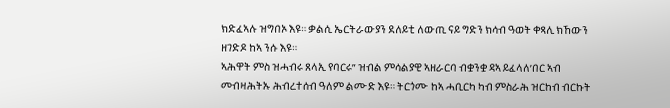ክድፈኣሉ ዝግበኦ እዩ። ቃልሲ ኤርትራውያን ደለይቲ ለውጢ ናይ ግድን ክሳብ ዓወት ቀጻሊ ክኸውን ዘገድዶ ከኣ ንሱ እዩ።
ኣሕዋት ምስ ዝሓብሩ ጸላኢ የባርሩ” ዝብል ምሳልያዊ ኣዘራርባ ብቋንቋ ዳኣ ይፈላለ’በር ኣብ መብዛሕትኡ ሕብረተሰብ ዓለም ልሙድ እዩ። ትርጎሙ ከኣ ሓቢርካ ካብ ምስራሕ ዝርከብ ብርኩት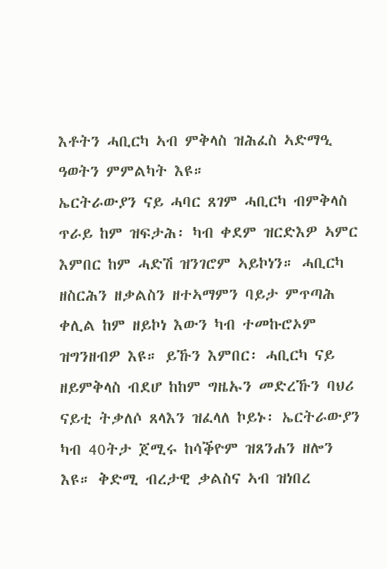እቶትን ሓቢርካ ኣብ ምቅላስ ዝሕፈስ ኣድማዒ ዓወትን ምምልካት እዩ።
ኤርትራውያን ናይ ሓባር ጸገም ሓቢርካ ብምቅላስ ጥራይ ከም ዝፍታሕ፡ ካብ ቀደም ዝርድእዎ ኣምር እምበር ከም ሓድሽ ዝንገሮም ኣይኮነን። ሓቢርካ ዘስርሕን ዘቃልስን ዘተኣማምን ባይታ ምጥጣሕ ቀሊል ከም ዘይኮነ እውን ካብ ተመኩሮኦም ዝግንዘብዎ እዩ። ይኹን እምበር፡ ሓቢርካ ናይ ዘይምቅላስ ብደሆ ከከም ግዜኡን መድረኹን ባህሪ ናይቲ ትቃለሶ ጸላእን ዝፈላለ ኮይኑ፡ ኤርትራውያን ካብ 40ትታ ጀሚሩ ከሳቕዮም ዝጸንሐን ዘሎን እዩ። ቅድሚ ብረታዊ ቃልስና ኣብ ዝነበረ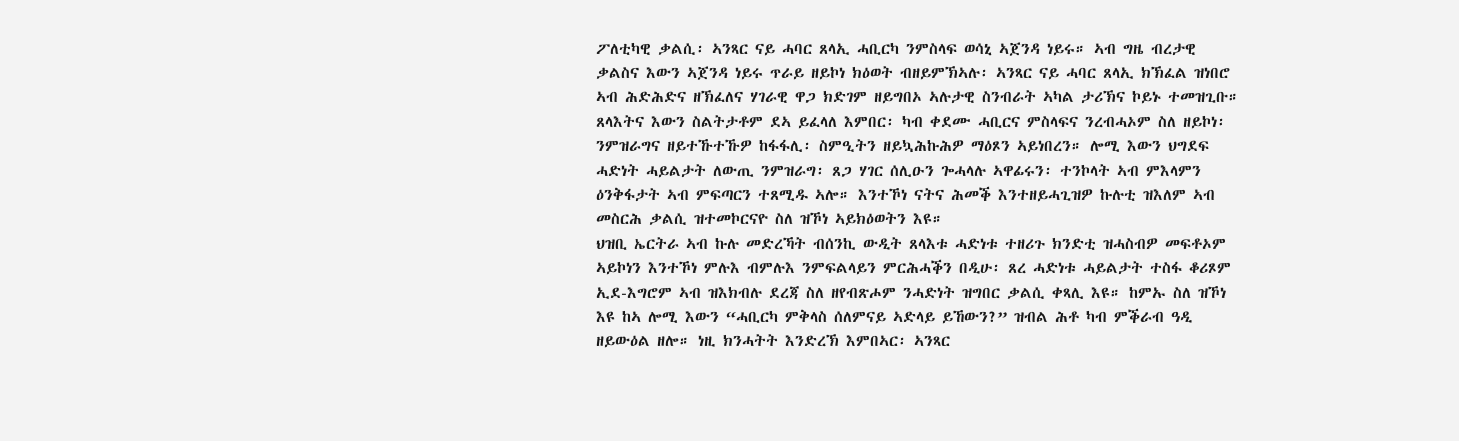ፖለቲካዊ ቃልሲ፡ ኣንጻር ናይ ሓባር ጸላኢ ሓቢርካ ንምስላፍ ወሳኒ ኣጀንዳ ነይሩ። ኣብ ግዜ ብረታዊ ቃልስና እውን ኣጀንዳ ነይሩ ጥራይ ዘይኮነ ክዕወት ብዘይምኽኣሉ፡ ኣንጻር ናይ ሓባር ጸላኢ ክኽፈል ዝነበሮ ኣብ ሕድሕድና ዘኽፈለና ሃገራዊ ዋጋ ክድገም ዘይግበኦ ኣሉታዊ ስንብራት ኣካል ታሪኽና ኮይኑ ተመዝጊቡ።
ጸላእትና እውን ስልትታቶም ደኣ ይፈላለ እምበር፡ ካብ ቀደሙ ሓቢርና ምስላፍና ንረብሓኦም ስለ ዘይኮነ፡ ንምዝራግና ዘይተኹተኹዎ ከፋፋሊ፡ ስምዒትን ዘይኳሕኩሕዎ ማዕጾን ኣይነበረን። ሎሚ እውን ህግደፍ ሓድነት ሓይልታት ለውጢ ንምዝራግ፡ ጸጋ ሃገር ሰሊዑን ጐሓላሉ ኣዋፊሩን፡ ተንኮላት ኣብ ምእላምን ዕንቅፋታት ኣብ ምፍጣርን ተጸሚዱ ኣሎ። እንተኾነ ናትና ሕመቕ እንተዘይሓጊዝዎ ኩሉቲ ዝእለም ኣብ መስርሕ ቃልሲ ዝተመኮርናዮ ስለ ዝኾነ ኣይክዕወትን እዩ።
ህዝቢ ኤርትራ ኣብ ኩሉ መድረኻት ብሰንኪ ውዲት ጸላእቱ ሓድነቱ ተዘሪጉ ክንድቲ ዝሓስብዎ መፍቶኦም ኣይኮነን እንተኾነ ምሉእ ብምሉእ ንምፍልላይን ምርሕሓቕን በዲሁ፡ ጸረ ሓድነቱ ሓይልታት ተስፋ ቆሪጾም ኢደ-እግሮም ኣብ ዝእክብሉ ደረጃ ስለ ዘየብጽሖም ንሓድነት ዝግበር ቃልሲ ቀጻሊ እዩ። ከምኡ ስለ ዝኾነ እዩ ከኣ ሎሚ እውን “ሓቢርካ ምቅላስ ሰለምናይ ኣድላይ ይኸውን?” ዝብል ሕቶ ካብ ምቕራብ ዓዲ ዘይውዕል ዘሎ። ነዚ ክንሓትት እንድረኽ እምበኣር፡ ኣንጻር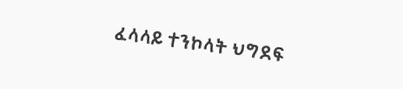ፈላላይ ተንኮላት ህግደፍ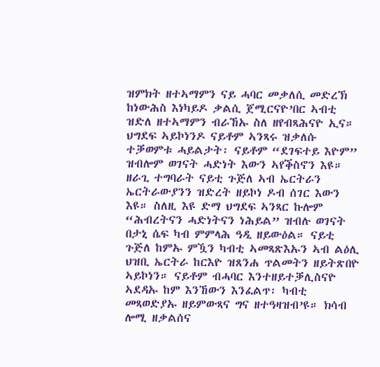ዝምክት ዘተኣማምን ናይ ሓባር መቃለሲ መድረኽ ከነውሕስ እነካይዶ ቃልሲ ጀሚርናዮ’በር ኣብቲ ዝድለ ዘተኣማምን ብራኸኡ ስለ ዘየብጻሕናዮ ኢና።
ህግደፍ ኣይኮነንዶ ናይቶም ኣንጻሩ ዝቃለሱ ተቓወምቱ ሓይልታት፡ ናይቶም “ደገፍተይ እዮም” ዝብሎም ወገናት ሓድነት እውን ኣየቕስኖን እዩ። ዘራጊ ተግባራት ናይቲ ጉጅለ ኣብ ኤርትራን ኤርትራውያንን ዝድረት ዘይኮነ ዶብ ሰገር እውን እዩ። ስለዚ እዩ ድማ ህግደፍ ኣንጻር ኩሎም “ሕብረትናን ሓድነትናን ነሕይል” ዝብሉ ወገናት በታኒ ሴፍ ካብ ምምላሕ ዓዲ ዘይውዕል። ናይቲ ጉጅለ ከምኡ ምዃን ካብቲ ኣመጻጽእኡን ኣብ ልዕሊ ህዝቢ ኤርትራ ከርእዮ ዝጸንሐ ጥልመትን ዘይትጽበዮ ኣይኮነን። ናይቶም ብሓባር እንተዘይተቓሊስናዮ ኣደዳኡ ከም እንኸውን እንፈልጥ፡ ካብቲ መጻወድያኡ ዘይምውጻና ግና ዘተዓዛዝብ’ዩ። ክሳብ ሎሚ ዘቃልሰና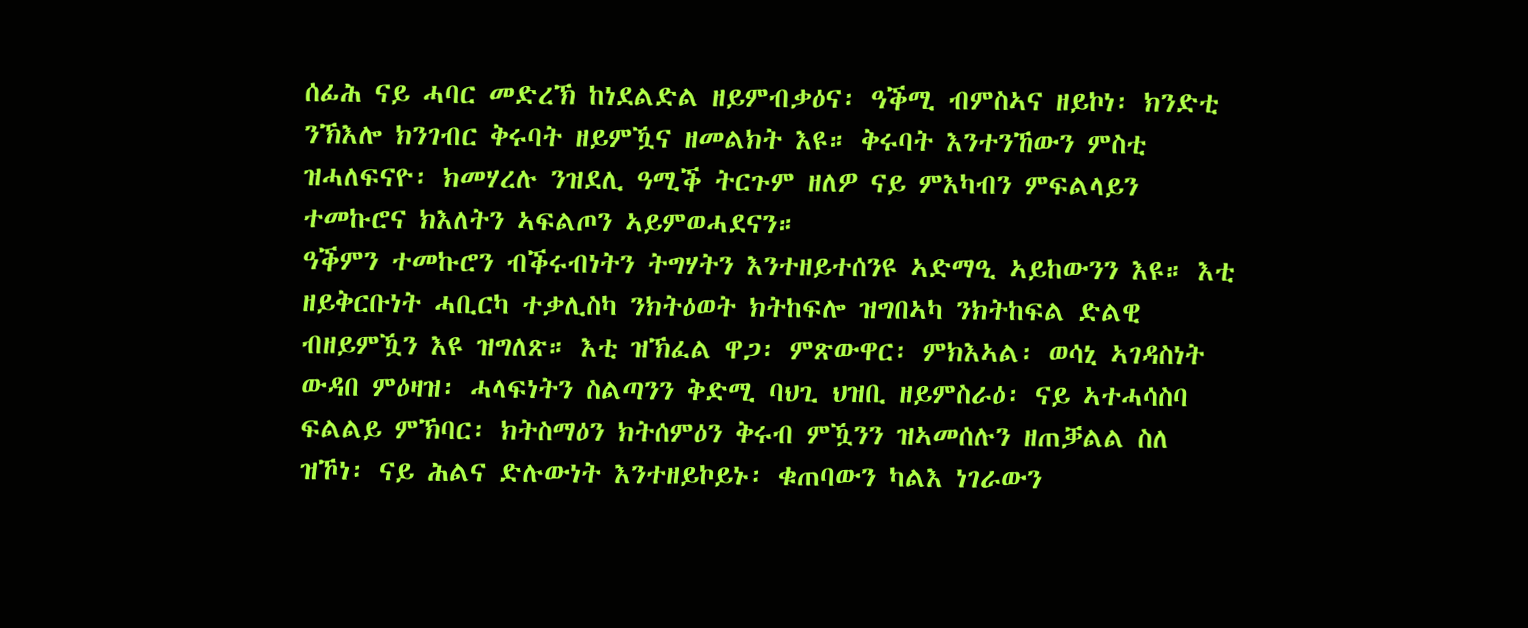ሰፊሕ ናይ ሓባር መድረኽ ከነደልድል ዘይምብቃዕና፡ ዓቕሚ ብምስኣና ዘይኮነ፡ ክንድቲ ንኽእሎ ክንገብር ቅሩባት ዘይምዃና ዘመልክት እዩ። ቅሩባት እንተንኸውን ምስቲ ዝሓለፍናዮ፡ ክመሃረሉ ንዝደሊ ዓሚቕ ትርጉም ዘለዎ ናይ ምእካብን ምፍልላይን ተመኩሮና ክእለትን ኣፍልጦን ኣይምወሓደናን።
ዓቕምን ተመኩሮን ብቕሩብነትን ትግሃትን እንተዘይተሰንዩ ኣድማዒ ኣይከውንን እዩ። እቲ ዘይቅርቡነት ሓቢርካ ተቃሊስካ ንክትዕወት ክትከፍሎ ዝግበኣካ ንክትከፍል ድልዊ ብዘይምዃን እዩ ዝግለጽ። እቲ ዝኽፈል ዋጋ፡ ምጽውዋር፡ ምክእኣል፡ ወሳኒ ኣገዳስነት ውዳበ ምዕዛዝ፡ ሓላፍነትን ስልጣንን ቅድሚ ባህጊ ህዝቢ ዘይምስራዕ፡ ናይ ኣተሓሳስባ ፍልልይ ምኽባር፡ ክትስማዕን ክትሰምዕን ቅሩብ ምዃንን ዝኣመሰሉን ዘጠቓልል ስለ ዝኾነ፡ ናይ ሕልና ድሉውነት እንተዘይኮይኑ፡ ቁጠባውን ካልእ ነገራውን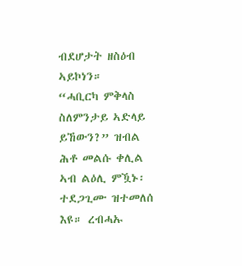ብደሆታት ዘስዕብ ኣይኮነን።
“ሓቢርካ ምቅላስ ስለምንታይ ኣድላይ ይኸውን?” ዝብል ሕቶ መልሱ ቀሊል ኣብ ልዕሊ ምዃኑ፡ ተደጋጊሙ ዝተመለሰ እዩ። ረብሓኡ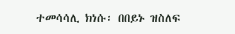ተመሳሳሊ ክነሱ፡ በበይኑ ዝስለፍ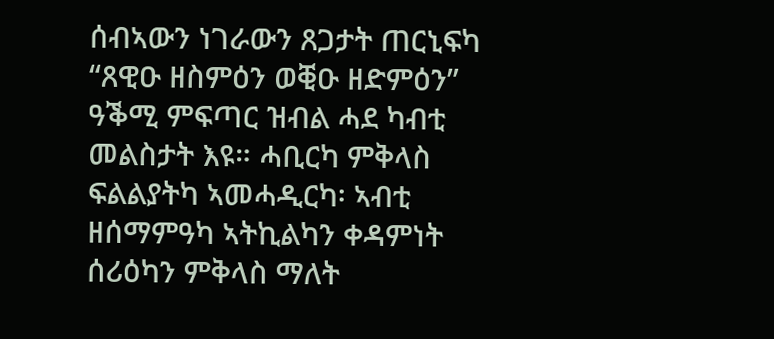ሰብኣውን ነገራውን ጸጋታት ጠርኒፍካ “ጸዊዑ ዘስምዕን ወቒዑ ዘድምዕን” ዓቕሚ ምፍጣር ዝብል ሓደ ካብቲ መልስታት እዩ። ሓቢርካ ምቅላስ ፍልልያትካ ኣመሓዲርካ፡ ኣብቲ ዘሰማምዓካ ኣትኪልካን ቀዳምነት ሰሪዕካን ምቅላስ ማለት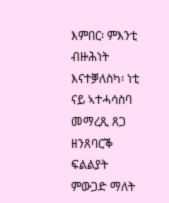እምበር፡ ምእንቲ ብዙሕነት እናተቓለስካ፡ ነቲ ናይ ኣተሓሳስባ መማረጺ ጸጋ ዘንጸባርቕ ፍልልያት ምውጋድ ማለት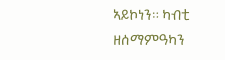ኣይኮነን። ካብቲ ዘሰማምዓካን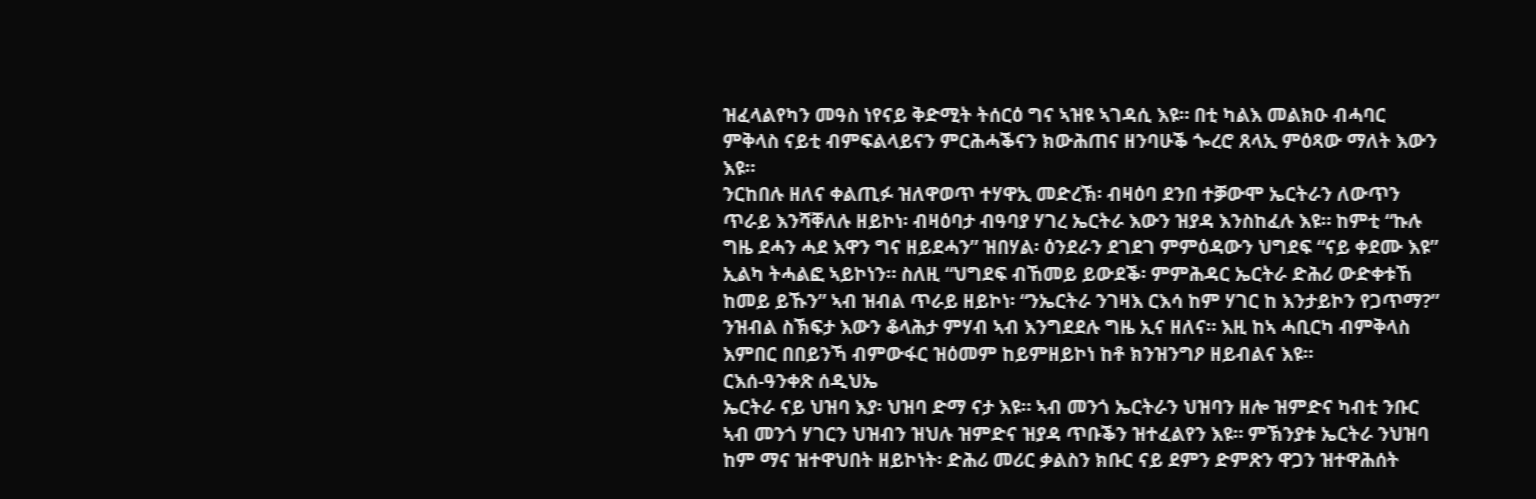ዝፈላልየካን መዓስ ነየናይ ቅድሚት ትሰርዕ ግና ኣዝዩ ኣገዳሲ እዩ። በቲ ካልእ መልክዑ ብሓባር ምቅላስ ናይቲ ብምፍልላይናን ምርሕሓቕናን ክውሕጠና ዘንባሁቕ ጐረሮ ጸላኢ ምዕጻው ማለት እውን እዩ።
ንርከበሉ ዘለና ቀልጢፉ ዝለዋወጥ ተሃዋኢ መድረኽ፡ ብዛዕባ ደንበ ተቓውሞ ኤርትራን ለውጥን ጥራይ እንሻቐለሉ ዘይኮነ፡ ብዛዕባታ ብዓባያ ሃገረ ኤርትራ እውን ዝያዳ እንስከፈሉ እዩ። ከምቲ “ኩሉ ግዜ ደሓን ሓደ እዋን ግና ዘይደሓን” ዝበሃል፡ ዕንደራን ደገደገ ምምዕዳውን ህግደፍ “ናይ ቀደሙ እዩ” ኢልካ ትሓልፎ ኣይኮነን። ስለዚ “ህግደፍ ብኸመይ ይውደቕ፡ ምምሕዳር ኤርትራ ድሕሪ ውድቀቱኸ ከመይ ይኹን” ኣብ ዝብል ጥራይ ዘይኮነ፡ “ንኤርትራ ንገዛእ ርእሳ ከም ሃገር ከ እንታይኮን የጋጥማ?” ንዝብል ስኽፍታ እውን ቆላሕታ ምሃብ ኣብ እንግደደሉ ግዜ ኢና ዘለና። እዚ ከኣ ሓቢርካ ብምቅላስ እምበር በበይንኻ ብምውፋር ዝዕመም ከይምዘይኮነ ከቶ ክንዝንግዖ ዘይብልና እዩ።
ርእሰ-ዓንቀጽ ሰዲህኤ
ኤርትራ ናይ ህዝባ እያ፡ ህዝባ ድማ ናታ እዩ። ኣብ መንጎ ኤርትራን ህዝባን ዘሎ ዝምድና ካብቲ ንቡር ኣብ መንጎ ሃገርን ህዝብን ዝህሉ ዝምድና ዝያዳ ጥቡቕን ዝተፈልየን እዩ። ምኽንያቱ ኤርትራ ንህዝባ ከም ማና ዝተዋህበት ዘይኮነት፡ ድሕሪ መሪር ቃልስን ክቡር ናይ ደምን ድምጽን ዋጋን ዝተዋሕሰት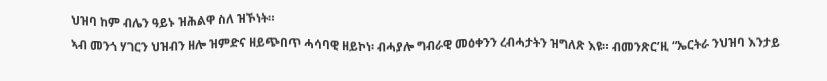ህዝባ ከም ብሌን ዓይኑ ዝሕልዋ ስለ ዝኾነት።
ኣብ መንጎ ሃገርን ህዝብን ዘሎ ዝምድና ዘይጭበጥ ሓሳባዊ ዘይኮነ፡ ብሓያሎ ግብራዊ መዕቀንን ረብሓታትን ዝግለጽ እዩ። ብመንጽር’ዚ “ኤርትራ ንህዝባ እንታይ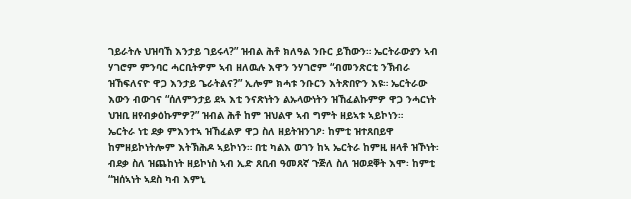ገይራትሉ ህዝባኸ እንታይ ገይሩላ?” ዝብል ሕቶ ክለዓል ንቡር ይኸውን። ኤርትራውያን ኣብ ሃገሮም ምንባር ሓርቢትዎም ኣብ ዘለዉሉ እዋን ንሃገሮም “ብመንጽርቲ ንኽብራ ዝኸፍለናዮ ዋጋ እንታይ ጌራትልና?” ኢሎም ክሓቱ ንቡርን እትጽበዮን እዩ። ኤርትራው እውን ብውገና “ሰለምንታይ ደኣ እቲ ንናጽነትን ልኡላውነትን ዝኸፈልኩምዎ ዋጋ ንሓርነት ህዝቢ ዘየብቃዕኩምዎ?” ዝብል ሕቶ ከም ዝህልዋ ኣብ ግምት ዘይኣቱ ኣይኮነን።
ኤርትራ ነቲ ደቃ ምእንተኣ ዝኸፈልዎ ዋጋ ስለ ዘይትዝንገዖ፡ ከምቲ ዝተጸበይዋ ከምዘይኮነትሎም እትኽሕዶ ኣይኮነን። በቲ ካልእ ወገን ከኣ ኤርትራ ከምዚ ዘላቶ ዝኾነት፡ ብደቃ ስለ ዝጨከነት ዘይኮነስ ኣብ ኢድ ጸቢብ ዓመጸኛ ጉጅለ ስለ ዝወደቐት እሞ፡ ከምቲ “ዝሰኣነት ኣደስ ካብ እምኒ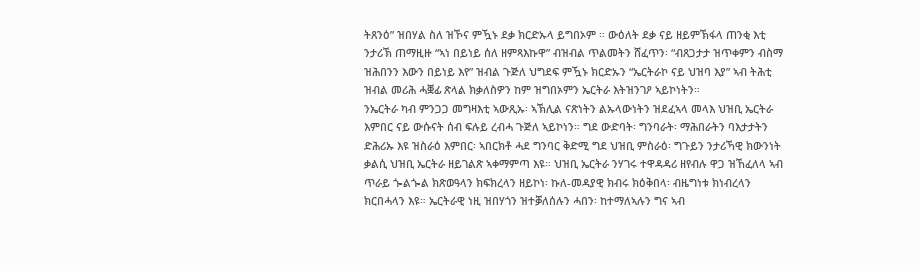ትጸንዕ” ዝበሃል ስለ ዝኾና ምዃኑ ደቃ ክርድኡላ ይግበኦም ። ውዕለት ደቃ ናይ ዘይምኽፋላ ጠንቂ እቲ ንታሪኽ ጠማዚዙ “ኣነ በይነይ ሰለ ዘምጻእኩዋ” ብዝብል ጥልመትን ሸፈጥን፡ “ብጸጋታታ ዝጥቀምን ብስማ ዝሕበንን እውን በይነይ እየ” ዝብል ጉጅለ ህግደፍ ምዃኑ ክርድኡን “ኤርትራኮ ናይ ህዝባ እያ” ኣብ ትሕቲ ዝብል መሪሕ ሓቛፊ ጽላል ክቃለስዎን ከም ዝግበኦምን ኤርትራ እትዝንገዖ ኣይኮነትን።
ንኤርትራ ካብ ምንጋጋ መግዛእቲ ኣውጺኡ፡ ኣኽሊል ናጽነትን ልኡላውነትን ዝደፈኣላ መላእ ህዝቢ ኤርትራ እምበር ናይ ውሱናት ሰብ ፍሉይ ረብሓ ጉጅለ ኣይኮነን። ግደ ውድባት፡ ግንባራት፡ ማሕበራትን ባእታታትን ድሕሪኡ እዩ ዝስራዕ እምበር፡ ኣበርክቶ ሓደ ግንባር ቅድሚ ግደ ህዝቢ ምስራዕ፡ ግጉይን ንታሪኻዊ ክውንነት ቃልሲ ህዝቢ ኤርትራ ዘይገልጽ ኣቀማምጣ እዩ። ህዝቢ ኤርትራ ንሃገሩ ተዋዳዳሪ ዘየብሉ ዋጋ ዝኸፈለላ ኣብ ጥራይ ጐልጐል ክጽወዓላን ክፍክረላን ዘይኮነ፡ ኩለ-መዳያዊ ክብሩ ክዕቅበላ፡ ብዜግነቱ ክነብረላን ክርበሓላን እዩ። ኤርትራዊ ነዚ ዝበሃጎን ዝተቓለሰሉን ሓበን፡ ከተማለኣሉን ግና ኣብ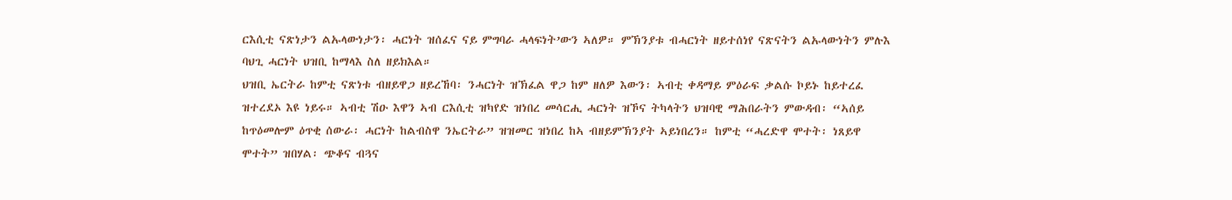ርእሲቲ ናጽነታን ልኡላውነታን፡ ሓርነት ዝሰፈና ናይ ምግባራ ሓላፍነት’ውን ኣለዎ። ምኽንያቱ ብሓርነት ዘይተሰነየ ናጽናትን ልኡላውነትን ምሉእ ባህጊ ሓርነት ህዝቢ ከማላእ ስለ ዘይክእል።
ህዝቢ ኤርትራ ከምቲ ናጽነቱ ብዘይዋጋ ዘይረኸባ፡ ንሓርነት ዝኽፈል ዋጋ ከም ዘለዎ እውን፡ ኣብቲ ቀዳማይ ምዕራፍ ቃልሱ ኮይኑ ከይተረፈ ዝተረደኦ እዩ ነይሩ። ኣብቲ ሽዑ እዋን ኣብ ርእሲቲ ዝካየድ ዝነበረ መሳርሒ ሓርነት ዝኾና ትካላትን ህዝባዊ ማሕበራትን ምውዳብ፡ “ኣሰይ ከጥዕመሎም ዕጥቂ ሰውራ፡ ሓርነት ከልብስዋ ንኤርትራ” ዝዝመር ዝነበረ ከኣ ብዘይምኽንያት ኣይነበረን። ከምቲ “ሓረድዋ ሞተት፡ ነጸይዋ ሞተት” ዝበሃል፡ ጭቆና ብጓና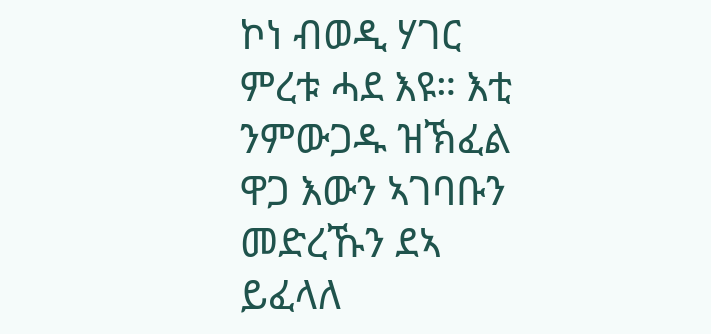ኮነ ብወዲ ሃገር ምረቱ ሓደ እዩ። እቲ ንምውጋዱ ዝኽፈል ዋጋ እውን ኣገባቡን መድረኹን ደኣ ይፈላለ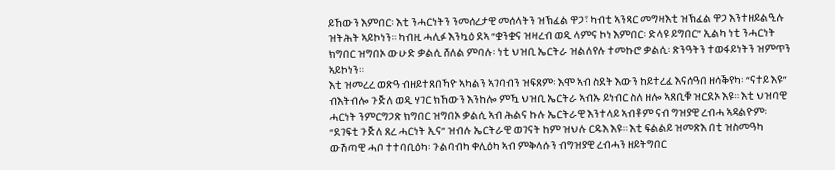ይኸውን እምበር፡ እቲ ንሓርነትን ንመሰረታዊ መሰላትን ዝኽፈል ዋጋ፣ ካብቲ ኣንጻር መግዛእቲ ዝኽፈል ዋጋ እንተዘይልዒሉ ዝትሕት ኣይኮነን። ካብዚ ሓሊፉ እንኳዕ ደኣ “ቋንቋና ዝዛረብ ወዲ ላምና ኮነ እምበር፡ ድላዩ ይግበር” ኢልካ ነቲ ንሓርነት ክግበር ዝግበኦ ውሁድ ቃልሲ ሸለል ምባሉ፡ ነቲ ህዝቢ ኤርትራ ዝልለየሉ ተመኩሮ ቃልሲ፡ ጽንዓትን ተወፋይነትን ዝምጥን ኣይኮነን።
እቲ ዝመረረ ወጽዓ ብዘይተጸበኻዮ ኣካልን ኣገባብን ዝፍጸም፡ እሞ ኣብ ስደት እውን ከይተረፈ እናሰዓበ ዘሳቕየካ፡ “ናተይ እዩ” ብእትብሎ ጉጅለ ወዲ ሃገር ክኸውን እንከሎ ምዃ ህዝቢ ኤርትራ ኣብኡ ይነብር ስለ ዘሎ ኣጸቢቑ ዝርደኦ እዩ። እቲ ህዝባዊ ሓርነት ንምርግጋጽ ክግበር ዝግበኦ ቃልሲ ኣብ ሕልና ኩሉ ኤርትራዊ እንተላይ ኣብቶም ናብ ግዝያዊ ረብሓ ኣዳልዮም፡ “ደገፍቲ ጉጅለ ጸረ ሓርነት ኢና” ዝብሉ ኤርትራዊ ወገናት ከም ዝህሉ ርዱእ እዩ። እቲ ፍልልይ ዝመጽእ በቲ ዝስመዓካ ውሽጣዊ ሓቦ ተተባቢዕካ፡ ጉልባብካ ቀሊዕካ ኣብ ምቅላሱን ብግዝያዊ ረብሓን ዘይትግበር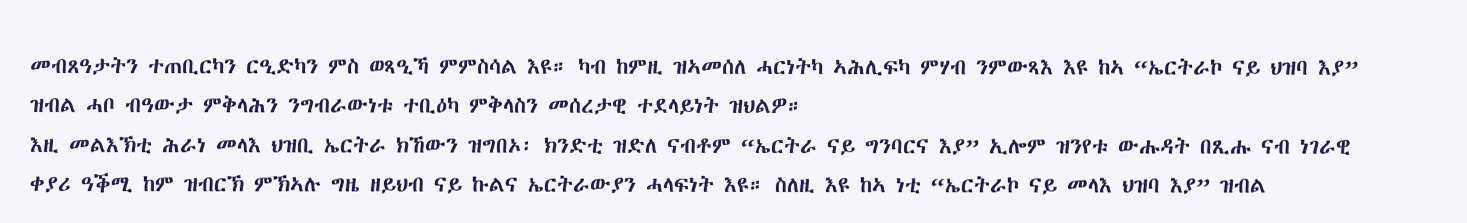መብጸዓታትን ተጠቢርካን ርዒድካን ምስ ወጻዒኻ ምምስሳል እዩ። ካብ ከምዚ ዝኣመሰለ ሓርነትካ ኣሕሊፍካ ምሃብ ንምውጻእ እዩ ከኣ “ኤርትራኮ ናይ ህዝባ እያ” ዝብል ሓቦ ብዓውታ ምቅላሕን ንግብራውነቱ ተቢዕካ ምቅላስን መሰረታዊ ተደላይነት ዝህልዎ።
እዚ መልእኽቲ ሕራነ መላእ ህዝቢ ኤርትራ ክኸውን ዝግበኦ፡ ክንድቲ ዝድለ ናብቶም “ኤርትራ ናይ ግንባርና እያ” ኢሎም ዝንየቱ ውሑዳት በጺሑ ናብ ነገራዊ ቀያሪ ዓቕሚ ከም ዝብርኽ ምኽኣሉ ግዜ ዘይህብ ናይ ኩልና ኤርትራውያን ሓላፍነት እዩ። ስለዚ እዩ ከኣ ነቲ “ኤርትራኮ ናይ መላእ ህዝባ እያ” ዝብል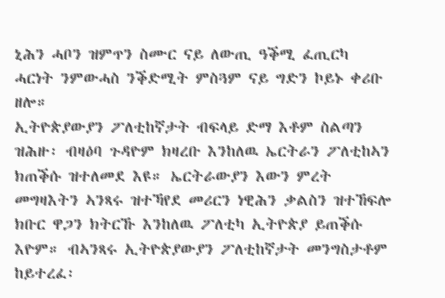ኒሕን ሓቦን ዝምጥን ስሙር ናይ ለውጢ ዓቕሚ ፈጢርካ ሓርነት ንምውሓስ ንቕድሚት ምስጓም ናይ ግድን ኮይኑ ቀሪቡ ዘሎ።
ኢትዮጵያውያን ፖለቲከኛታት ብፍላይ ድማ እቶም ስልጣን ዝሕዙ፡ ብዛዕባ ጉዳዮም ክዛረቡ እንከለዉ ኤርትራን ፖለቲከኣን ክጠቕሱ ዝተለመደ እዩ። ኤርትራውያን እውን ምረት መግዛእትን ኣንጻሩ ዝተኻየደ መሪርን ነዊሕን ቃልስን ዝተኸፍሎ ክቡር ዋጋን ክትርኹ እንከለዉ ፖለቲካ ኢትዮጵያ ይጠቕሱ እዮም። ብኣንጻሩ ኢትዮጵያውያን ፖለቲከኛታት መንግስታቶም ከይተረፈ፡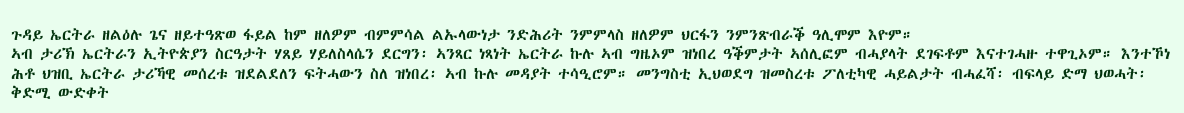ጉዳይ ኤርትራ ዘልዕሉ ጌና ዘይተዓጽወ ፋይል ከም ዘለዎም ብምምሳል ልኡላውነታ ንድሕሪት ንምምላስ ዘለዎም ህርፋን ንምንጽብራቕ ዓሊሞም እዮም።
ኣብ ታሪኽ ኤርትራን ኢትዮጵያን ስርዓታት ሃጸይ ሃይለስላሴን ደርግን፡ ኣንጻር ነጻነት ኤርትራ ኩሉ ኣብ ግዜኦም ዝነበረ ዓቕምታት ኣሰሊፎም ብሓያላት ደገፍቶም እናተገሓዙ ተዋጊኦም። እንተኾነ ሕቶ ህዝቢ ኤርትራ ታሪኻዊ መሰረቱ ዝደልደለን ፍትሓውን ስለ ዝነበረ፡ ኣብ ኩሉ መዳያት ተሳዒሮም። መንግስቲ ኢህወደግ ዝመስረቱ ፖለቲካዊ ሓይልታት ብሓፈሻ፡ ብፍላይ ድማ ህወሓት፡ ቅድሚ ውድቀት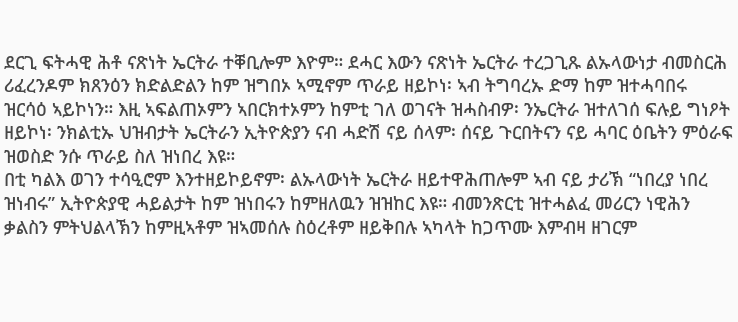ደርጊ ፍትሓዊ ሕቶ ናጽነት ኤርትራ ተቐቢሎም እዮም። ደሓር እውን ናጽነት ኤርትራ ተረጋጊጹ ልኡላውነታ ብመስርሕ ሪፈረንዶም ክጸንዕን ክድልድልን ከም ዝግበኦ ኣሚኖም ጥራይ ዘይኮነ፡ ኣብ ትግባረኡ ድማ ከም ዝተሓባበሩ ዝርሳዕ ኣይኮነን። እዚ ኣፍልጠኦምን ኣበርክተኦምን ከምቲ ገለ ወገናት ዝሓስብዎ፡ ንኤርትራ ዝተለገሰ ፍሉይ ግነዖት ዘይኮነ፡ ንክልቲኡ ህዝብታት ኤርትራን ኢትዮጵያን ናብ ሓድሽ ናይ ሰላም፡ ሰናይ ጉርበትናን ናይ ሓባር ዕቤትን ምዕራፍ ዝወስድ ንሱ ጥራይ ስለ ዝነበረ እዩ።
በቲ ካልእ ወገን ተሳዒሮም እንተዘይኮይኖም፡ ልኡላውነት ኤርትራ ዘይተዋሕጠሎም ኣብ ናይ ታሪኽ “ነበረያ ነበረ ዝነብሩ” ኢትዮጵያዊ ሓይልታት ከም ዝነበሩን ከምዘለዉን ዝዝከር እዩ። ብመንጽርቲ ዝተሓልፈ መሪርን ነዊሕን ቃልስን ምትህልላኽን ከምዚኣቶም ዝኣመሰሉ ስዕረቶም ዘይቅበሉ ኣካላት ከጋጥሙ እምብዛ ዘገርም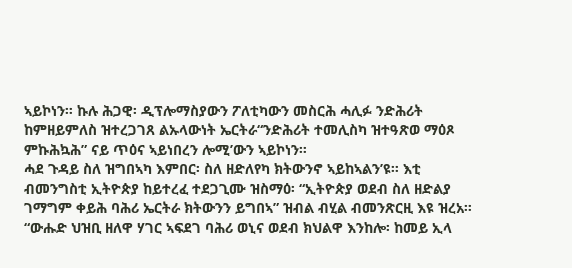ኣይኮነን። ኩሉ ሕጋዊ፡ ዲፕሎማስያውን ፖለቲካውን መስርሕ ሓሊፉ ንድሕሪት ከምዘይምለስ ዝተረጋገጸ ልኡላውነት ኤርትራ“ንድሕሪት ተመሊስካ ዝተዓጽወ ማዕጾ ምኩሕኳሕ” ናይ ጥዕና ኣይነበረን ሎሚ’ውን ኣይኮነን።
ሓደ ጉዳይ ስለ ዝግበኣካ እምበር፡ ስለ ዘድለየካ ክትውንኖ ኣይከኣልን’ዩ። እቲ ብመንግስቲ ኢትዮጵያ ከይተረፈ ተደጋጊሙ ዝስማዕ፡ “ኢትዮጵያ ወደብ ስለ ዘድልያ ገማግም ቀይሕ ባሕሪ ኤርትራ ክትውንን ይግበኣ” ዝብል ብሂል ብመንጽርዚ እዩ ዝረአ። “ውሑድ ህዝቢ ዘለዋ ሃገር ኣፍደገ ባሕሪ ወኒና ወደብ ክህልዋ እንከሎ፡ ከመይ ኢላ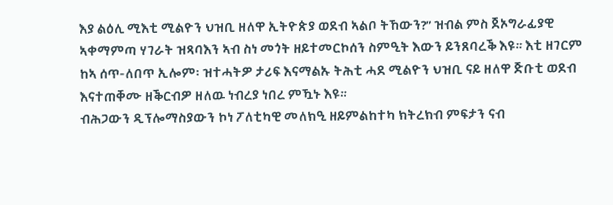እያ ልዕሊ ሚእቲ ሚልዮን ህዝቢ ዘለዋ ኢትዮጵያ ወደብ ኣልቦ ትኸውን?” ዝብል ምስ ጀኦግራፊያዊ ኣቀማምጣ ሃገራት ዝጻባእን ኣብ ስነ መጎት ዘይተመርኮሰን ስምዒት እውን ይንጸባረቕ እዩ። እቲ ዘገርም ከኣ ሰጥ-ለበጥ ኢሎም፡ ዝተሓትዎ ታሪፍ እናማልኡ ትሕቲ ሓደ ሚልዮን ህዝቢ ናይ ዘለዋ ጅቡቲ ወደብ እናተጠቐሙ ዘቕርብዎ ዘለዉ ነብረያ ነበረ ምዃኑ እዩ።
ብሕጋውን ዲፕሎማስያውን ኮነ ፖለቲካዊ መለክዒ ዘይምልከተካ ክትረክብ ምፍታን ናብ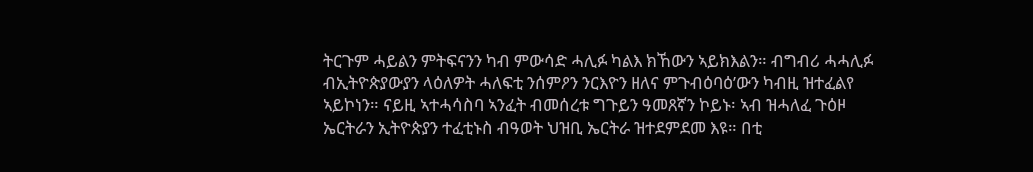ትርጉም ሓይልን ምትፍናንን ካብ ምውሳድ ሓሊፉ ካልእ ክኸውን ኣይክእልን። ብግብሪ ሓሓሊፉ ብኢትዮጵያውያን ላዕለዎት ሓለፍቲ ንሰምዖን ንርእዮን ዘለና ምጉብዕባዕ’ውን ካብዚ ዝተፈልየ ኣይኮነን። ናይዚ ኣተሓሳስባ ኣንፈት ብመሰረቱ ግጉይን ዓመጸኛን ኮይኑ፡ ኣብ ዝሓለፈ ጉዕዞ ኤርትራን ኢትዮጵያን ተፈቲኑስ ብዓወት ህዝቢ ኤርትራ ዝተደምደመ እዩ። በቲ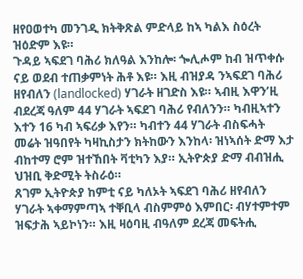ዘየዐወተካ መንገዲ ክትቅጽል ምድላይ ከኣ ካልእ ስዕረት ዝዕድም እዩ።
ጉዳይ ኣፍደገ ባሕሪ ክለዓል እንከሎ፡ ጐሊሖም ከብ ዝጥቀሱ ናይ ወደብ ተጠቃምነት ሕቶ እዩ። እዚ ብዝያዳ ንኣፍደገ ባሕሪ ዘየብለን (landlocked) ሃገራት ዘገድስ እዩ። ኣብዚ እዋን’ዚ ብደረጃ ዓለም 44 ሃገራት ኣፍደገ ባሕሪ የብለንን። ካብዚኣተን እተን 16 ካብ ኣፍሪቃ እየን። ካብተን 44 ሃገራት ብስፍሓት መሬት ዝዓበየት ካዛኪስታን ክትከውን እንከላ፡ ዝነኣሰት ድማ እታ ብከተማ ሮም ዝተኸበት ቫቲካን እያ። ኢትዮጵያ ድማ ብብዝሒ ህዝቢ ቅድሚት ትስራዕ።
ጸገም ኢትዮጵያ ከምቲ ናይ ካለኦት ኣፍደገ ባሕሪ ዘየብለን ሃገራት ኣቀማምጣኣ ተቐቢላ ብስምምዕ እምበር፡ ብሃተምተም ዝፍታሕ ኣይኮነን። እዚ ዛዕባዚ ብዓለም ደረጃ መፍትሒ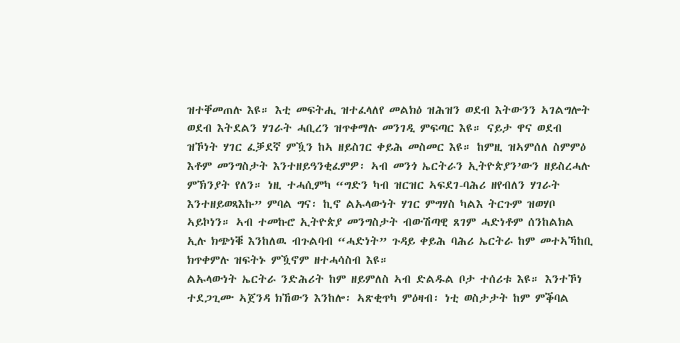ዝተቐመጠሉ እዩ። እቲ መፍትሒ ዝተፈላለየ መልክዕ ዝሕዝን ወደብ እትውንን ኣገልግሎት ወደብ እትደልን ሃገራት ሓቢረን ዝጥቀማሉ መንገዲ ምፍጣር እዩ። ናይታ ዋና ወደብ ዝኾነት ሃገር ፈቓደኛ ምዃን ከኣ ዘይስገር ቀይሕ መስመር እዩ። ከምዚ ዝኣምሰለ ስምምዕ እቶም መንግስታት እንተዘይዓንቂፈምዎ፡ ኣብ መንጎ ኤርትራን ኢትዮጵያን’ውን ዘይስረሓሉ ምኽንያት የለን። ነዚ ተሓሲምካ “ግድን ካብ ዝርዝር ኣፍደገ-ባሕሪ ዘየብለን ሃገራት እንተዘይወጻእኩ” ምባል ግና፡ ኪኖ ልኡላውነት ሃገር ምግሃስ ካልእ ትርጉም ዝወሃቦ ኣይኮነን። ኣብ ተመኩሮ ኢትዮጵያ መንግስታት ብውሽጣዊ ጸገም ሓድነቶም ሰንከልክል ኢሉ ክጭነቑ እንከለዉ ብጉልባብ “ሓድነት” ጉዳይ ቀይሕ ባሕሪ ኤርትራ ከም መተኣኻከቢ ክጥቀምሉ ዝፍትኑ ምዃኖም ዘተሓሳስብ እዩ።
ልኡላውነት ኤርትራ ንድሕሪት ከም ዘይምለስ ኣብ ድልዱል ቦታ ተሰሪቱ እዩ። እንተኾነ ተደጋጊሙ ኣጀንዳ ክኸውን እንከሎ፡ ኣጽቂጥካ ምዕዛብ፡ ነቲ ወስታታት ከም ምቕባል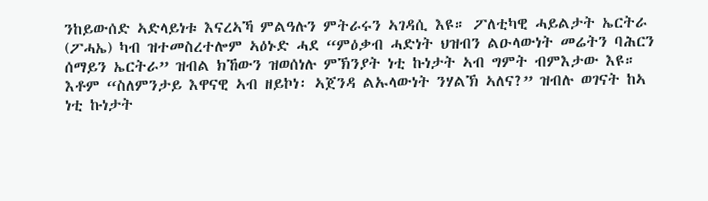ንከይውሰድ ኣድላይነቱ እናረኣኻ ምልዓሉን ምትራሩን ኣገዳሲ እዩ። ፖለቲካዊ ሓይልታት ኤርትራ (ፖሓኤ) ካብ ዝተመስረተሎም ኣዕኑድ ሓደ “ምዕቃብ ሓድነት ህዝብን ልዑላውነት መሬትን ባሕርን ሰማይን ኤርትራ” ዝብል ክኸውን ዝወሰነሉ ምኽንያት ነቲ ኩነታት ኣብ ግምት ብምእታው እዩ። እቶም “ስለምንታይ እዋናዊ ኣብ ዘይኮነ፡ ኣጀንዳ ልኡላውነት ንሃልኽ ኣለና?” ዝብሉ ወገናት ከኣ ነቲ ኩነታት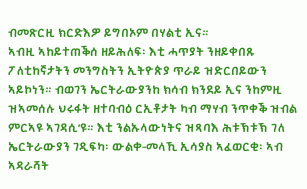ብመጽርዚ ክርድእዎ ይግበኦም በሃልቲ ኢና።
ኣብዚ ኣከይተጠቕሰ ዘይሕለፍ፡ እቲ ሓጥያት ንዘይቀበጹ ፖለቲከኛታትን መንግስትን ኢትዮጵያ ጥራይ ዝድርበይውን ኣይኮነን። ብወገን ኤርትራውያንከ ክሳብ ክንደይ ኢና ንከምዚ ዝኣመሰሉ ህሩፋት ዘተባብዕ ርኢቶታት ካብ ማሃብ ንጥቀቕ ዝብል ምርኣዩ ኣገዳሲ’ዩ። እቲ ንልኡላውነትና ዝጻባእ ሕቱኽቱኽ ገለ ኤርትራውያን ገዲፍካ፡ ውልቀ-መላኺ ኢሳያስ ኣፈወርቂ፡ ኣብ ኣዳራሻት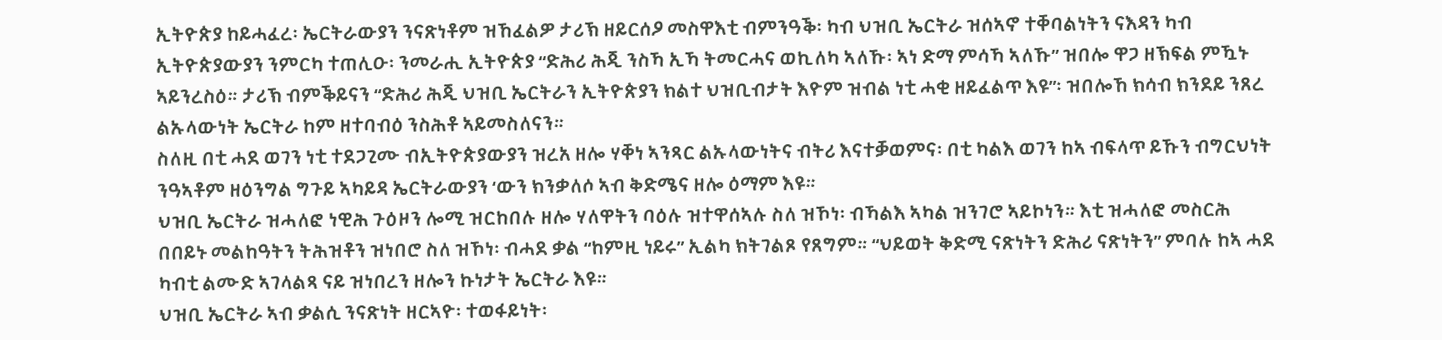ኢትዮጵያ ከይሓፈረ፡ ኤርትራውያን ንናጽነቶም ዝኸፈልዎ ታሪኽ ዘይርሰዖ መስዋእቲ ብምንዓቕ፡ ካብ ህዝቢ ኤርትራ ዝሰኣኖ ተቐባልነትን ናእዳን ካብ ኢትዮጵያውያን ንምርካ ተጠሊዑ፡ ንመራሒ ኢትዮጵያ “ድሕሪ ሕጂ ንስኻ ኢኻ ትመርሓና ወኪለካ ኣለኹ፡ ኣነ ድማ ምሳኻ ኣለኹ” ዝበሎ ዋጋ ዘኽፍል ምዃኑ ኣይንረስዕ። ታሪኽ ብምቕይናን “ድሕሪ ሕጂ ህዝቢ ኤርትራን ኢትዮጵያን ክልተ ህዝቢብታት እዮም ዝብል ነቲ ሓቂ ዘይፈልጥ እዩ”፡ ዝበሎኸ ክሳብ ክንደይ ንጸረ ልኡላውነት ኤርትራ ከም ዘተባብዕ ንስሕቶ ኣይመስለናን።
ስለዚ በቲ ሓደ ወገን ነቲ ተደጋጊሙ ብኢትዮጵያውያን ዝረአ ዘሎ ሃቐነ ኣንጻር ልኡላውነትና ብትሪ እናተቓወምና፡ በቲ ካልእ ወገን ከኣ ብፍላጥ ይኹን ብግርህነት ንዓኣቶም ዘዕንግል ግጉይ ኣካይዳ ኤርትራውያን ‘ውን ክንቃለሶ ኣብ ቅድሜና ዘሎ ዕማም እዩ።
ህዝቢ ኤርትራ ዝሓለፎ ነዊሕ ጉዕዞን ሎሚ ዝርከበሉ ዘሎ ሃለዋትን ባዕሉ ዝተዋሰኣሉ ስለ ዝኾነ፡ ብኻልእ ኣካል ዝንገሮ ኣይኮነን። እቲ ዝሓለፎ መስርሕ በበይኑ መልከዓትን ትሕዝቶን ዝነበሮ ስለ ዝኾነ፡ ብሓደ ቃል “ከምዚ ነይሩ” ኢልካ ክትገልጾ የጸግም። “ህይወት ቅድሚ ናጽነትን ድሕሪ ናጽነትን” ምባሉ ከኣ ሓደ ካብቲ ልሙድ ኣገላልጻ ናይ ዝነበረን ዘሎን ኩነታት ኤርትራ እዩ።
ህዝቢ ኤርትራ ኣብ ቃልሲ ንናጽነት ዘርኣዮ፡ ተወፋይነት፡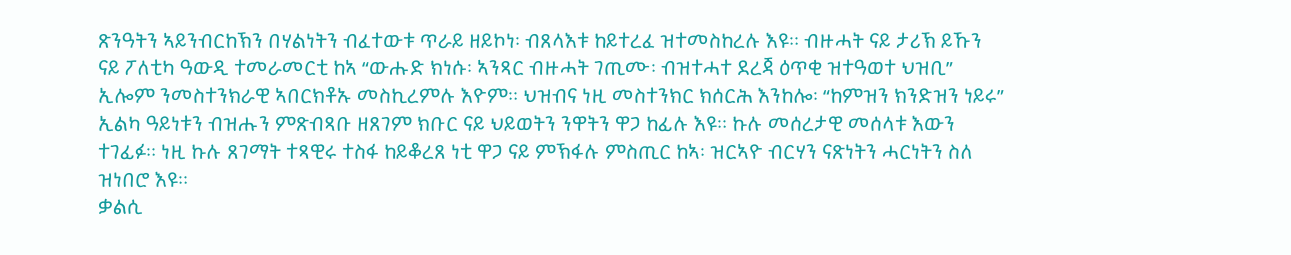ጽንዓትን ኣይንብርከኽን በሃልነትን ብፈተውቱ ጥራይ ዘይኮነ፡ ብጸላእቱ ከይተረፈ ዝተመስከረሉ እዩ። ብዙሓት ናይ ታሪኽ ይኹን ናይ ፖለቲካ ዓውዲ ተመራመርቲ ከኣ “ውሑድ ክነሱ፡ ኣንጻር ብዙሓት ገጢሙ፡ ብዝተሓተ ደረጃ ዕጥቂ ዝተዓወተ ህዝቢ” ኢሎም ንመስተንክራዊ ኣበርክቶኡ መስኪረምሉ እዮም። ህዝብና ነዚ መስተንክር ክሰርሕ እንከሎ፡ “ከምዝን ክንድዝን ነይሩ” ኢልካ ዓይነቱን ብዝሑን ምጽብጻቡ ዘጸገም ክቡር ናይ ህይወትን ንዋትን ዋጋ ከፊሉ እዩ። ኩሉ መሰረታዊ መሰላቱ እውን ተገፊፉ። ነዚ ኩሉ ጸገማት ተጻዊሩ ተስፋ ከይቆረጸ ነቲ ዋጋ ናይ ምኽፋሉ ምስጢር ከኣ፡ ዝርኣዮ ብርሃን ናጽነትን ሓርነትን ስለ ዝነበሮ እዩ።
ቃልሲ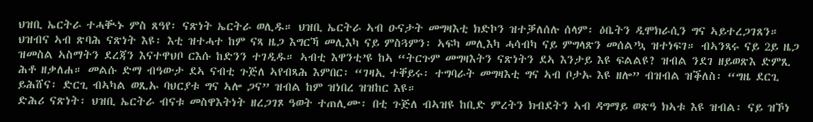ህዝቢ ኤርትራ ተሓቚኑ ምስ ጸዓየ፡ ናጽነት ኤርትራ ወሊዱ። ህዝቢ ኤርትራ ኣብ ዑናታት መግዛእቲ ክድኮን ዝተቓለሰሉ ሰላም፡ ዕቤትን ዲሞክራሲን ግና ኣይተረጋገጸን። ህዝብና ኣብ ጽባሕ ናጽነት እዩ፡ እቲ ዝተሓተ ከም ናጻ ዜጋ እግርኻ መሊእካ ናይ ምስጓምን፡ ኣፍካ መሊእካ ሓሳብካ ናይ ምግላጽን መሰል’ኳ ዝተነፍገ። ብኣንጻሩ ናይ 2ይ ዜጋ ዝመስል ኣስማትን ደረጃን እናተዋህቦ ርእሱ ከድንን ተገዲዱ። ኣብቲ እዋንቲ’ዩ ከኣ “ትርጉም መግዛእትን ናጽነትን ደኣ እንታይ እዩ ፍልልዩ? ዝብል ንደገ ዘይወጽእ ድምጺ ሕቶ ዘቃለሐ። መልሱ ድማ ብዓውታ ደኣ ናብቲ ጉጅለ ኣየብጻሕ እምበር፡ “ገዛኢ ተቐይሩ፡ ተግባራት መግዛእቲ ግና ኣብ ቦታኡ እዩ ዘሎ” ብዝብል ዝቕለስ፡ “ግዜ ደርጊ ይሕሸና፡ ድርጊ ብኣካል ወጺኡ ባህርያቱ ግና ኣሎ ጋና” ዝብል ከም ዝነበረ ዝዝከር እዩ።
ድሕሪ ናጽነት፡ ህዝቢ ኤርትራ ብናቱ መስዋእትነት ዘረጋገጾ ዓወት ተጠሊሙ፡ በቲ ጉጅለ ብኣዝዩ ከቢድ ምረትን ክብደትን ኣብ ዳግማይ ወጽዓ ክኣቱ እዩ ዝብል፡ ናይ ዝኾነ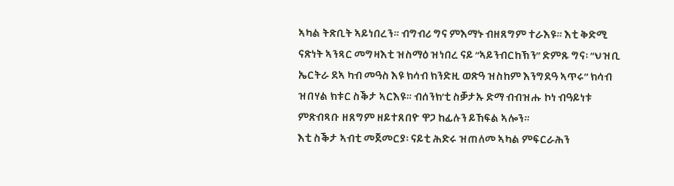ኣካል ትጽቢት ኣይነበረን። ብግብሪ ግና ምእማኑ ብዘጸግም ተራእዩ። እቲ ቅድሚ ናጽነት ኣንጻር መግዛእቲ ዝስማዕ ዝነበረ ናይ “ኣይንብርከኽን” ድምጹ ግና፡ “ህዝቢ ኤርትራ ደኣ ካብ መዓስ እዩ ክሳብ ክንድዚ ወጽዓ ዝስከም እንግደዓ ኣጥሩ” ክሳብ ዝበሃል ክቱር ስቕታ ኣርእዩ። ብሰንክ’ቲ ስቓታኡ ድማ ብብዝሑ ኮነ ብዓይነቱ ምጽብጻቡ ዘጸግም ዘይተጸበዮ ዋጋ ከፊሉን ይኸፍል ኣሎን።
እቲ ስቕታ ኣብቲ መጀመርያ፡ ናይቲ ሕድሩ ዝጠለመ ኣካል ምፍርራሕን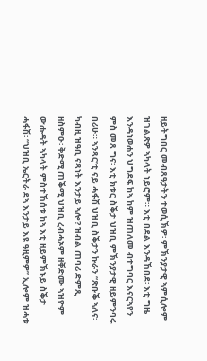ዘይትግበር መብጸዓታትን ተወሲኽዎ፡ ምኽንያታዊ ኣምሲሎም ዝገልጽዎ ኣካላት ነይሮም። እቲ በደል እንዳኸበደ፡ እቲ ግዜ እንዳነወሐን ህግደፍ ከኣ ከም ዝጠለመ ብተግባር እናርኣየን ምስ መጸ ግና፡ እቲ ክቱር ስቕታ ህዝቢ ምኽንያታዊ ዘይምንባሩ በሪሁ። ኣንጻር’ቲ ናይ ሓፋሽ ህዝቢ ስቕታን ኩራን “ጽቡቕ ኣለና፡ ካብዚ ዝዓቢ ናጻነት እንታይ ኣሎ? ዝብል ጠባሪ ድምጺ ዘስምዑ፡ ቅድሚ ጠቕሚ ህዝቢ ረብሓኦም ዘቐድሙ ኣዝዮም ውሑዳት ኣካላት ምስተኸሰቱ ከኣ እቲ ዘይምኽኑይ ስቕታ ሓፋሽ፡ “ህዝቢ ኤርትራ ደኣ እንታይ እዩ ዓዚምዎ” ኢሎም ዝሓቱ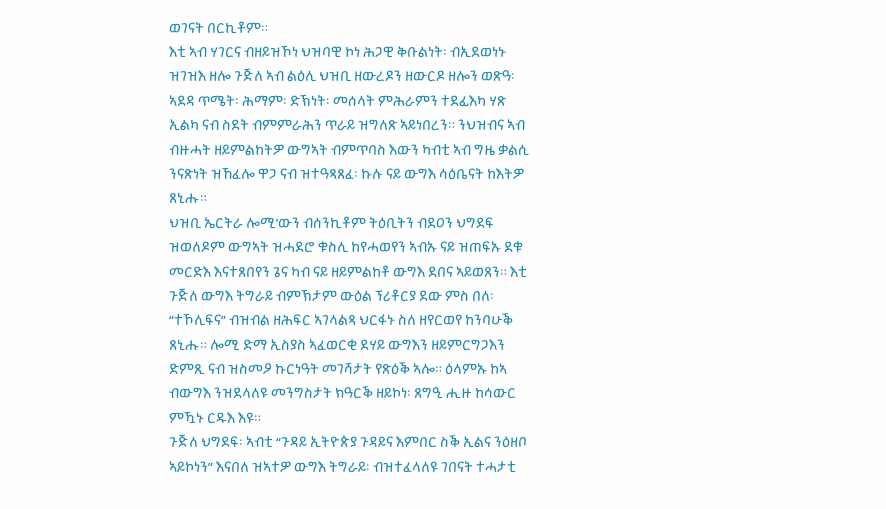ወገናት በርኪቶም።
እቲ ኣብ ሃገርና ብዘይዝኾነ ህዝባዊ ኮነ ሕጋዊ ቅቡልነት፡ ብኢደወነኑ ዝገዝእ ዘሎ ጉጅለ ኣብ ልዕሊ ህዝቢ ዘውረዶን ዘውርዶ ዘሎን ወጽዓ፡ ኣደዳ ጥሜት፡ ሕማም፡ ድኽነት፡ መሰላት ምሕራምን ተደፊእካ ሃጽ ኢልካ ናብ ስደት ብምምራሕን ጥራይ ዝግለጽ ኣይነበረን። ንህዝብና ኣብ ብዙሓት ዘይምልከትዎ ውግኣት ብምጥባስ እውን ካብቲ ኣብ ግዜ ቃልሲ ንናጽነት ዝኸፈሎ ዋጋ ናብ ዝተዓጻጸፈ፡ ኩሉ ናይ ውግእ ሳዕቤናት ከእትዎ ጸኒሑ።
ህዝቢ ኤርትራ ሎሚ’ውን ብሰንኪቶም ትዕቢትን ብደዐን ህግደፍ ዝወለዶም ውግኣት ዝሓደሮ ቁስሊ ከየሓወየን ኣብኡ ናይ ዝጠፍኡ ደቁ መርድእ እናተጸበየን ጌና ካብ ናይ ዘይምልከቶ ውግእ ደበና ኣይወጸን። እቲ ጉጅለ ውግእ ትግራይ ብምኽታም ውዕል ፕሪቶርያ ደው ምስ በለ፡ “ተኾሊፍና” ብዝብል ዘሕፍር ኣገላልጻ ህርፋኑ ስለ ዘየርወየ ከንባሁቕ ጸኒሑ። ሎሚ ድማ ኢስያስ ኣፈወርቂ ደሃይ ውግእን ዘይምርግጋእን ድምጺ ናብ ዝስመዖ ኩርነዓት መገሻታት የጽዕቕ ኣሎ። ዕላምኡ ከኣ ብውግእ ንዝደላለዩ መንግስታት ክዓርቕ ዘይኮነ፡ ጸግዒ ሒዙ ከሳውር ምዃኑ ርዱእ እዩ።
ጉጅለ ህግደፍ፡ ኣብቲ “ጉዳይ ኢትዮጵያ ጉዳይና እምበር ስቕ ኢልና ንዕዘቦ ኣይኮነን” እናበለ ዝኣተዎ ውግእ ትግራይ፡ ብዝተፈላለዩ ገበናት ተሓታቲ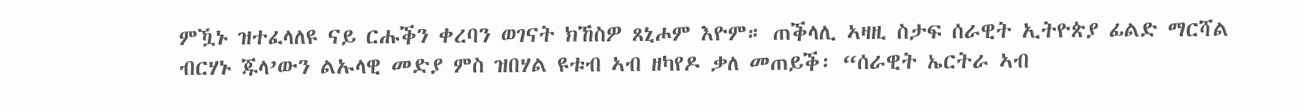ምዃኑ ዝተፈላለዩ ናይ ርሑቕን ቀረባን ወገናት ክኸስዎ ጸኒሖም እዮም። ጠቕላሊ ኣዛዚ ስታፍ ሰራዊት ኢትዮጵያ ፊልድ ማርሻል ብርሃኑ ጁላ’ውን ልኡላዊ መድያ ምስ ዝበሃል ዩቱብ ኣብ ዘካየዶ ቃለ መጠይቕ፡ “ሰራዊት ኤርትራ ኣብ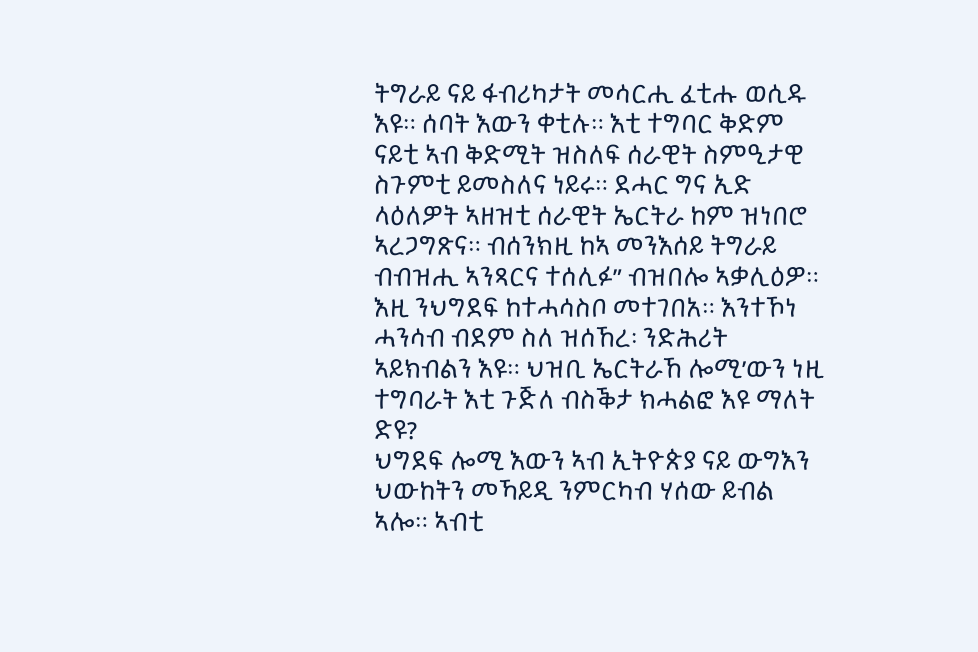ትግራይ ናይ ፋብሪካታት መሳርሒ ፈቲሑ ወሲዱ እዩ። ሰባት እውን ቀቲሉ። እቲ ተግባር ቅድም ናይቲ ኣብ ቅድሚት ዝስለፍ ሰራዊት ስምዒታዊ ስጉምቲ ይመስለና ነይሩ። ደሓር ግና ኢድ ላዕለዎት ኣዘዝቲ ሰራዊት ኤርትራ ከም ዝነበሮ ኣረጋግጽና። ብሰንክዚ ከኣ መንእሰይ ትግራይ ብብዝሒ ኣንጻርና ተሰሊፉ” ብዝበሎ ኣቃሊዕዎ። እዚ ንህግደፍ ከተሓሳስቦ መተገበአ። እንተኾነ ሓንሳብ ብደም ስለ ዝሰኸረ፡ ንድሕሪት ኣይክብልን እዩ። ህዝቢ ኤርትራኸ ሎሚ’ውን ነዚ ተግባራት እቲ ጉጅለ ብስቕታ ክሓልፎ እዩ ማለት ድዩ?
ህግደፍ ሎሚ እውን ኣብ ኢትዮጵያ ናይ ውግእን ህውከትን መኻይዲ ንምርካብ ሃሰው ይብል ኣሎ። ኣብቲ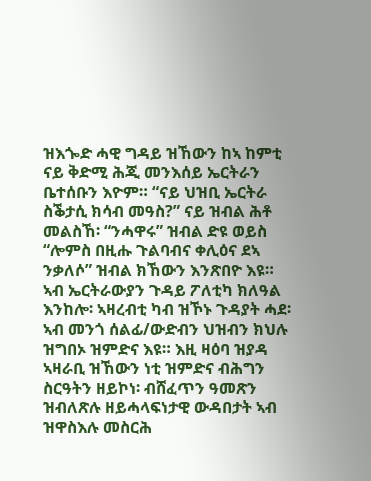ዝእጐድ ሓዊ ግዳይ ዝኸውን ከኣ ከምቲ ናይ ቅድሚ ሕጂ መንእሰይ ኤርትራን ቤተሰቡን እዮም። “ናይ ህዝቢ ኤርትራ ስቕታሲ ክሳብ መዓስ?” ናይ ዝብል ሕቶ መልስኸ፡ “ንሓዋሩ” ዝብል ድዩ ወይስ “ሎምስ በዚሑ ጉልባብና ቀሊዕና ደኣ ንቃለሶ” ዝብል ክኸውን እንጽበዮ እዩ።
ኣብ ኤርትራውያን ጉዳይ ፖለቲካ ክለዓል እንከሎ፡ ኣዛረብቲ ካብ ዝኾኑ ጉዳያት ሓደ፡ ኣብ መንጎ ሰልፊ/ውድብን ህዝብን ክህሉ ዝግበኦ ዝምድና እዩ። እዚ ዛዕባ ዝያዳ ኣዛራቢ ዝኸውን ነቲ ዝምድና ብሕግን ስርዓትን ዘይኮነ፡ ብሸፈጥን ዓመጽን ዝብለጽሉ ዘይሓላፍነታዊ ውዳበታት ኣብ ዝዋስእሉ መስርሕ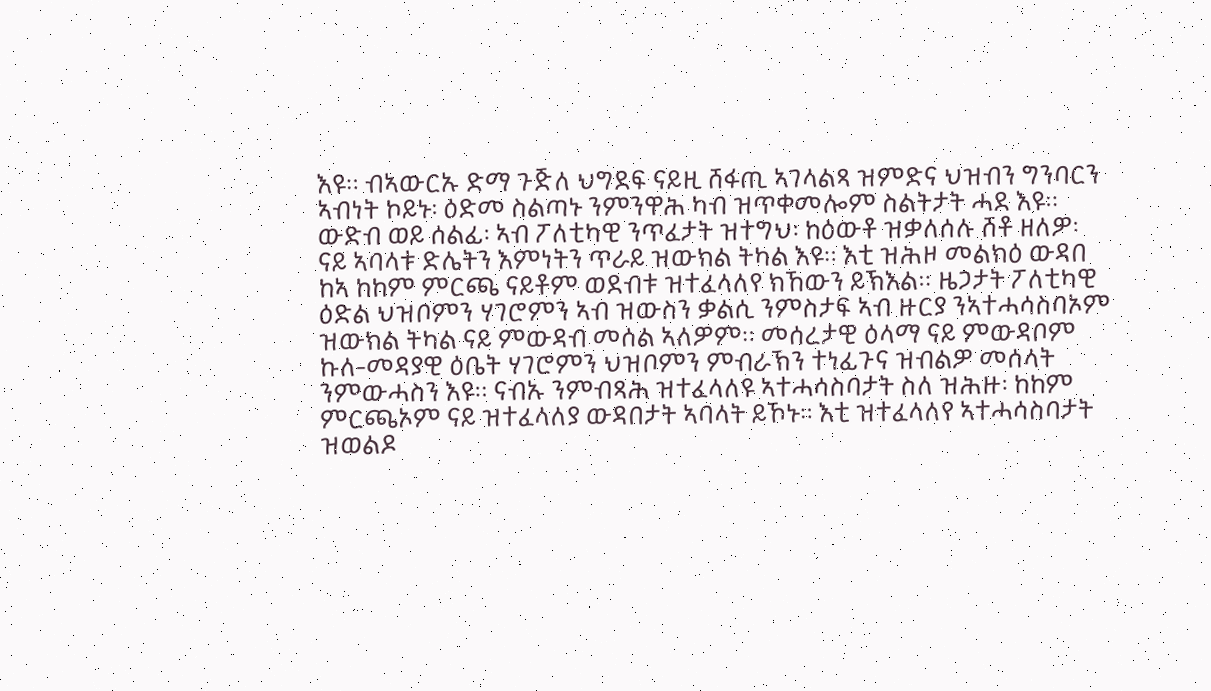እዩ። ብኣውርኡ ድማ ጉጅለ ህግደፍ ናይዚ ሸፋጢ ኣገላልጻ ዝምድና ህዝብን ግንባርን ኣብነት ኮይኑ፡ ዕድመ ስልጣኑ ንምንዋሕ ካብ ዝጥቀመሎም ስልትታት ሓደ እዩ።
ውድብ ወይ ሰልፊ፡ ኣብ ፖለቲካዊ ንጥፈታት ዝተግህ፡ ከዕውቶ ዝቃለሰሉ ሸቶ ዘለዎ፡ ናይ ኣባላቱ ድሌትን እምነትን ጥራይ ዝውክል ትካል እዩ። እቲ ዝሕዞ መልክዕ ውዳበ ከኣ ከከም ምርጫ ናይቶም ወደብቱ ዝተፈላለየ ክኸውን ይኽእል። ዜጋታት ፖለቲካዊ ዕድል ህዝቦምን ሃገሮምን ኣብ ዝውስን ቃልሲ ንምስታፍ ኣብ ዙርያ ንኣተሓሳስባኦም ዝውክል ትካል ናይ ምውዳብ መሰል ኣለዎም። መሰረታዊ ዕላማ ናይ ምውዳቦም ኩለ-መዳያዊ ዕቤት ሃገሮምን ህዝቦምን ምብራኽን ተነፊጉና ዝብልዎ መሰላት ንምውሓስን እዩ። ናብኡ ንምብጻሕ ዝተፈላለዩ ኣተሓሳስባታት ስለ ዝሕዙ፡ ከከም ምርጫኦም ናይ ዝተፈላለያ ውዳበታት ኣባላት ይኾኑ። እቲ ዝተፈላለየ ኣተሓሳስባታት ዝወልዶ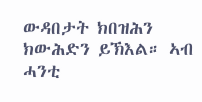ውዳበታት ክበዝሕን ክውሕድን ይኽእል። ኣብ ሓንቲ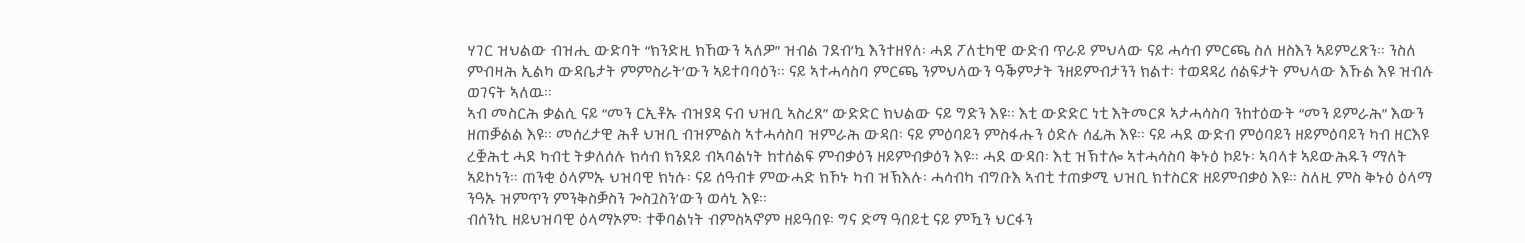ሃገር ዝህልው ብዝሒ ውድባት “ክንድዚ ክኸውን ኣለዎ” ዝብል ገደብ’ኳ እንተዘየለ፡ ሓደ ፖለቲካዊ ውድብ ጥራይ ምህላው ናይ ሓሳብ ምርጫ ስለ ዘስእን ኣይምረጽን። ንስለ ምብዛሕ ኢልካ ውዳቤታት ምምስራት’ውን ኣይተባባዕን። ናይ ኣተሓሳስባ ምርጫ ንምህላውን ዓቕምታት ንዘይምብታንን ክልተ፡ ተወዳዳሪ ሰልፍታት ምህላው እኹል እዩ ዝብሉ ወገናት ኣለዉ።
ኣብ መስርሕ ቃልሲ ናይ “መን ርኢቶኡ ብዝያዳ ናብ ህዝቢ ኣስረጸ” ውድድር ክህልው ናይ ግድን እዩ። እቲ ውድድር ነቲ እትመርጾ ኣታሓሳስባ ንከተዕውት “መን ይምራሕ” እውን ዘጠቓልል እዩ። መሰረታዊ ሕቶ ህዝቢ ብዝምልስ ኣተሓሳስባ ዝምራሕ ውዳበ፡ ናይ ምዕባይን ምስፋሑን ዕድሉ ሰፊሕ እዩ። ናይ ሓደ ውድብ ምዕባይን ዘይምዕባይን ካብ ዘርእዩ ረቛሕቲ ሓደ ካብቲ ትቃለሰሉ ክሳብ ክንደይ ብኣባልነት ከተሰልፍ ምብቃዕን ዘይምብቃዕን እዩ። ሓደ ውዳበ፡ እቲ ዝኽተሎ ኣተሓሳስባ ቅኑዕ ኮይኑ፡ ኣባላቱ ኣይውሕዱን ማለት ኣይኮነን። ጠንቂ ዕላምኡ ህዝባዊ ክነሱ፡ ናይ ሰዓብቱ ምውሓድ ክኾኑ ካብ ዝኽእሉ፡ ሓሳብካ ብግቡእ ኣብቲ ተጠቃሚ ህዝቢ ክተስርጽ ዘይምብቃዕ እዩ። ስለዚ ምስ ቅኑዕ ዕላማ ንዓኡ ዝምጥን ምንቅስቓስን ጐስጓስን’ውን ወሳኒ እዩ።
ብሰንኪ ዘይህዝባዊ ዕላማኦም፡ ተቐባልነት ብምስኣኖም ዘይዓበዩ፡ ግና ድማ ዓበይቲ ናይ ምዃን ህርፋን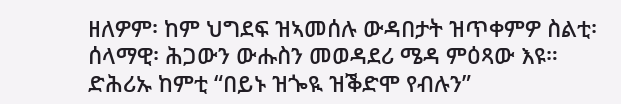ዘለዎም፡ ከም ህግደፍ ዝኣመሰሉ ውዳበታት ዝጥቀምዎ ስልቲ፡ ሰላማዊ፡ ሕጋውን ውሑስን መወዳደሪ ሜዳ ምዕጻው እዩ። ድሕሪኡ ከምቲ “በይኑ ዝጐዪ ዝቕድሞ የብሉን”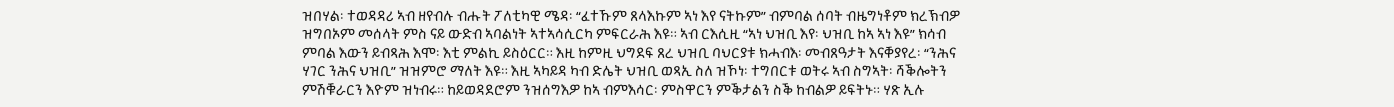ዝበሃል፡ ተወዳዳሪ ኣብ ዘየብሉ ብሑት ፖለቲካዊ ሜዳ፡ “ፈተኹም ጸላእኩም ኣነ እየ ናትኩም” ብምባል ሰባት ብዜግነቶም ክረኽብዎ ዝግበኦም መሰላት ምስ ናይ ውድብ ኣባልነት ኣተኣሳሲርካ ምፍርራሕ እዩ። ኣብ ርእሲዚ “ኣነ ህዝቢ እየ፡ ህዝቢ ከኣ ኣነ እዩ” ክሳብ ምባል እውን ይብጻሕ እሞ፡ እቲ ምልኪ ይስዕርር። እዚ ከምዚ ህግደፍ ጸረ ህዝቢ ባህርያቱ ክሓብእ፡ መብጸዓታት እናቐያየረ፡ “ንሕና ሃገር ንሕና ህዝቢ” ዝዝምሮ ማለት እዩ። እዚ ኣካይዳ ካብ ድሌት ህዝቢ ወጻኢ ስለ ዝኾነ፡ ተግበርቱ ወትሩ ኣብ ስግኣት፡ ሻቕሎትን ምሽቑራርን እዮም ዝነብሩ። ከይወዳደሮም ንዝሰግእዎ ከኣ ብምእሳር፡ ምስዋርን ምቕታልን ስቕ ከብልዎ ይፍትኑ። ሃጽ ኢሉ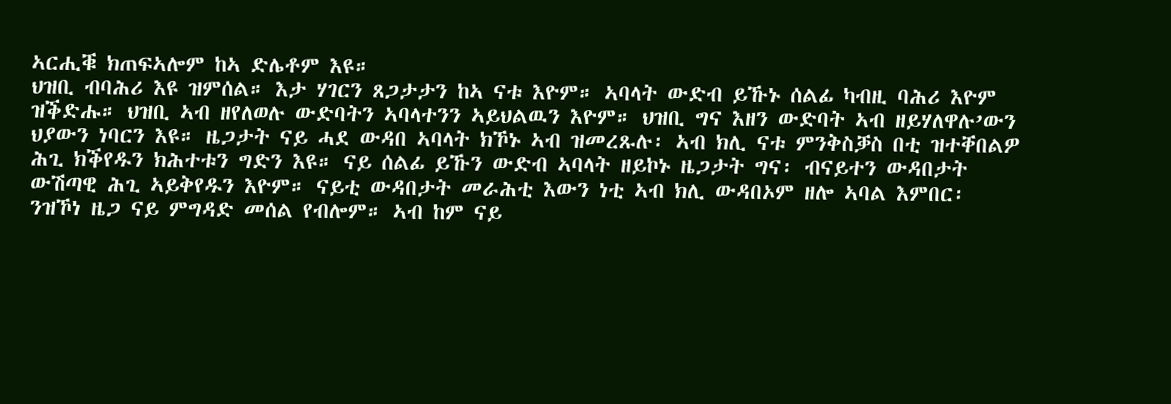ኣርሒቑ ክጠፍኣሎም ከኣ ድሌቶም እዩ።
ህዝቢ ብባሕሪ እዩ ዝምሰል። እታ ሃገርን ጸጋታታን ከኣ ናቱ እዮም። ኣባላት ውድብ ይኹኑ ሰልፊ ካብዚ ባሕሪ እዮም ዝቕድሑ። ህዝቢ ኣብ ዘየለወሉ ውድባትን ኣባላተንን ኣይህልዉን እዮም። ህዝቢ ግና እዘን ውድባት ኣብ ዘይሃለዋሉ’ውን ህያውን ነባርን እዩ። ዜጋታት ናይ ሓደ ውዳበ ኣባላት ክኾኑ ኣብ ዝመረጹሉ፡ ኣብ ክሊ ናቱ ምንቅስቓስ በቲ ዝተቐበልዎ ሕጊ ክቕየዱን ክሕተቱን ግድን እዩ። ናይ ሰልፊ ይኹን ውድብ ኣባላት ዘይኮኑ ዜጋታት ግና፡ ብናይተን ውዳበታት ውሽጣዊ ሕጊ ኣይቅየዱን እዮም። ናይቲ ውዳበታት መራሕቲ እውን ነቲ ኣብ ክሊ ውዳበኦም ዘሎ ኣባል እምበር፡ ንዝኾነ ዜጋ ናይ ምግዳድ መሰል የብሎም። ኣብ ከም ናይ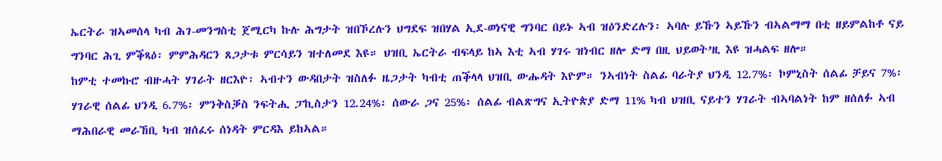ኤርትራ ዝኣመሰላ ካብ ሕገ-መንግስቲ ጀሚርካ ኩሉ ሕግታት ዝበኾረሉን ህግደፍ ዝበሃል ኢደ-ወነናዊ ግንባር በይኑ ኣብ ዝዕንድረሉን፡ ኣባሉ ይኹን ኣይኹን ብኣልማማ በቲ ዘይምልከቶ ናይ ግንባር ሕጊ ምቕጻዕ፡ ምምሕዳርን ጸጋታቱ ምርሳይን ዝተለመደ እዩ። ህዝቢ ኤርትራ ብፍላይ ከኣ እቲ ኣብ ሃገሩ ዝነብር ዘሎ ድማ በዚ ህይወት’ዚ እዩ ዝሓልፍ ዘሎ።
ከምቲ ተመኩሮ ብዙሓት ሃገራት ዘርእዮ፡ ኣብተን ውዳበታት ዝስለፉ ዜጋታት ካብቲ ጠቕላላ ህዝቢ ውሑዳት እዮም። ንኣብነት ስልፊ ባራትያ ህንዲ 12.7%፡ ኮምኒስት ሰልፊ ቻይና 7%፡ ሃገራዊ ሰልፊ ህንዲ 6.7%፡ ምንቅስቓስ ንፍትሒ ፓኪስታን 12.24%፡ ሰውራ ጋና 25%፡ ሰልፊ ብልጽግና ኢትዮጵያ ድማ 11% ካብ ህዝቢ ናይተን ሃገራት ብኣባልነት ከም ዘሰለፉ ኣብ ማሕበራዊ መራኸቢ ካብ ዝሰፈሩ ሰነዳት ምርዳእ ይከኣል።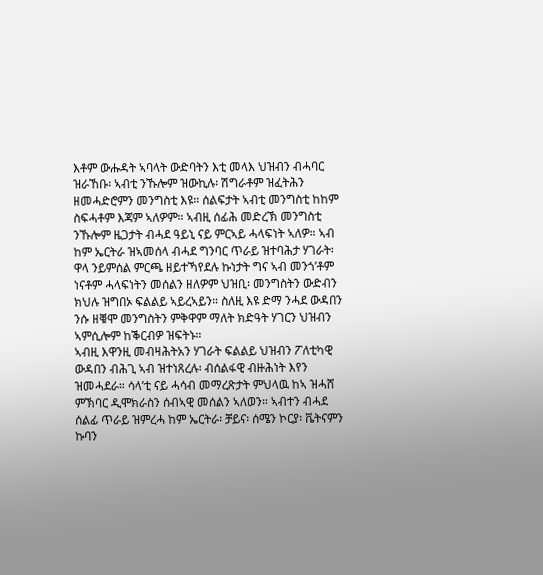እቶም ውሑዳት ኣባላት ውድባትን እቲ መላእ ህዝብን ብሓባር ዝራኸቡ፡ ኣብቲ ንኹሎም ዝውኪሉ፡ ሽግራቶም ዝፈትሕን ዘመሓድሮምን መንግስቲ እዩ። ሰልፍታት ኣብቲ መንግስቲ ከከም ስፍሓቶም እጃም ኣለዎም። ኣብዚ ሰፊሕ መድረኽ መንግስቲ ንኹሎም ዜጋታት ብሓደ ዓይኒ ናይ ምርኣይ ሓላፍነት ኣለዎ። ኣብ ከም ኤርትራ ዝኣመሰላ ብሓደ ግንባር ጥራይ ዝተባሕታ ሃገራት፡ ዋላ ንይምሰል ምርጫ ዘይተኻየደሉ ኩነታት ግና ኣብ መንጎ’ቶም ነናቶም ሓላፍነትን መሰልን ዘለዎም ህዝቢ፡ መንግስትን ውድብን ክህሉ ዝግበኦ ፍልልይ ኣይረኣይን። ስለዚ እዩ ድማ ንሓደ ውዳበን ንሱ ዘቑሞ መንግስትን ምቅዋም ማለት ክድዓት ሃገርን ህዝብን ኣምሲሎም ከቕርብዎ ዝፍትኑ።
ኣብዚ እዋንዚ መብዛሕትአን ሃገራት ፍልልይ ህዝብን ፖለቲካዊ ውዳበን ብሕጊ ኣብ ዝተነጸረሉ፡ ብሰልፋዊ ብዙሕነት እየን ዝመሓደራ። ሳላ’ቲ ናይ ሓሳብ መማረጽታት ምህላዉ ከኣ ዝሓሸ ምኽባር ዲሞክራስን ሰብኣዊ መሰልን ኣለወን። ኣብተን ብሓደ ሰልፊ ጥራይ ዝምረሓ ከም ኤርትራ፡ ቻይና፡ ሰሜን ኮርያ፡ ቬትናምን ኩባን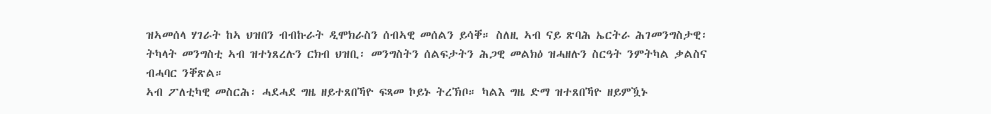ዝኣመሰላ ሃገራት ከኣ ህዝበን ብብኩራት ዲሞክራስን ሰብኣዊ መሰልን ይሳቐ። ስለዚ ኣብ ናይ ጽባሕ ኤርትራ ሕገመንግስታዊ፡ ትካላት መንግስቲ ኣብ ዝተነጸረሉን ርክብ ህዝቢ፡ መንግስትን ሰልፍታትን ሕጋዊ መልክዕ ዝሓዘሉን ስርዓት ንምትካል ቃልስና ብሓባር ንቐጽል።
ኣብ ፖለቲካዊ መስርሕ፡ ሓደሓደ ግዜ ዘይተጸበኻዮ ፍጻመ ኮይኑ ትረኽቦ። ካልእ ግዜ ድማ ዝተጸበኻዮ ዘይምዃኑ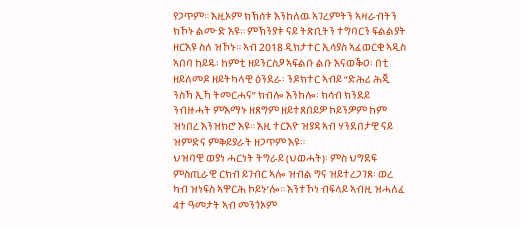የጋጥም። እዚኦም ክኽሰቱ እንከለዉ ኣገረምትን ኣዛራብትን ክኾኑ ልሙድ እዩ። ምኽንያቱ ናይ ትጽቢትን ተግባርን ፍልልያት ዘርእዩ ስለ ዝኾኑ። ኣብ 2018 ዲክታተር ኢሳያስ ኣፈወርቂ ኣዲስ ኣበባ ከይዱ፡ ከምቲ ዘይንርስዖ ኣፍልቡ ልቡ እናወቕዐ፡ በቲ ዘይለመዶ ዘይትካላዊ ዕንደራ፡ ንዶክተር ኣብይ “ድሕሪ ሕጂ ንስኻ ኢኻ ትመርሓና” ክብሎ እንከሎ፡ ክሳብ ክንደይ ንብዙሓት ምእማኑ ዘጸግም ዘይተጸበይዎ ኮይንዎም ከም ዝነበረ እንዝክሮ እዩ። እዚ ተርእዮ ዝያዳ ኣብ ሃንደበታዊ ናይ ዝምድና ምቅይያራት ዘጋጥም እዩ።
ህዝባዊ ወያነ ሓርነት ትግራይ (ህወሓት)፡ ምስ ህግደፍ ምስጢራዊ ርክብ ይገብር ኣሎ ዝብል ግና ዝይተረጋገጸ፡ ወረ ካብ ዝነፍስ ኣዋርሕ ኮይኑ’ሎ። እንተኾነ ብፍላይ ኣብዚ ዝሓለፈ 4ተ ዓመታት ኣብ መንጎኦም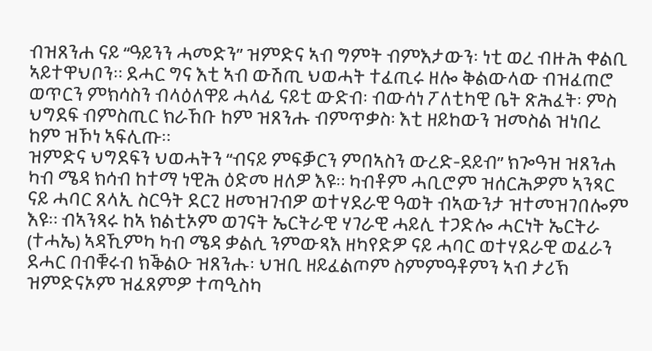ብዝጸንሐ ናይ “ዓይንን ሓመድን” ዝምድና ኣብ ግምት ብምእታውን፡ ነቲ ወረ ብዙሕ ቀልቢ ኣይተዋህቦን። ደሓር ግና እቲ ኣብ ውሽጢ ህወሓት ተፈጢሩ ዘሎ ቅልውላው ብዝፈጠሮ ወጥርን ምክሳስን ብላዕለዋይ ሓላፊ ናይቲ ውድብ፡ ብውሳነ ፖለቲካዊ ቤት ጽሕፈት፡ ምስ ህግደፍ ብምስጢር ክራኸቡ ከም ዝጸንሑ ብምጥቃስ፡ እቲ ዘይከውን ዝመስል ዝነበረ ከም ዝኾነ ኣፍሊጡ።
ዝምድና ህግደፍን ህወሓትን “ብናይ ምፍቓርን ምበኣስን ውረድ-ደይብ” ክጐዓዝ ዝጸንሐ ካብ ሜዳ ክሳብ ከተማ ነዊሕ ዕድመ ዘለዎ እዩ። ካብቶም ሓቢሮም ዝሰርሕዎም ኣንጻር ናይ ሓባር ጸላኢ ስርዓት ደርጊ ዘመዝገብዎ ወተሃደራዊ ዓወት ብኣውንታ ዝተመዝገበሎም እዩ። ብኣንጻሩ ከኣ ክልቲኦም ወገናት ኤርትራዊ ሃገራዊ ሓይሊ ተጋድሎ ሓርነት ኤርትራ (ተሓኤ) ኣዳኺምካ ካብ ሜዳ ቃልሲ ንምውጻእ ዘካየድዎ ናይ ሓባር ወተሃደራዊ ወፈራን ደሓር በብቑሩብ ክቕልዑ ዝጸንሑ፡ ህዝቢ ዘይፈልጦም ስምምዓቶምን ኣብ ታሪኽ ዝምድናኦም ዝፈጸምዎ ተጣዒስካ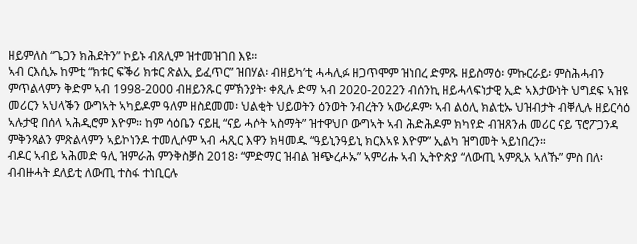ዘይምለስ “ጌጋን ክሕደትን” ኮይኑ ብጸሊም ዝተመዝገበ እዩ።
ኣብ ርእሲኡ ከምቲ “ክቱር ፍቕሪ ክቱር ጽልኢ ይፈጥር” ዝበሃል፡ ብዘይካ’ቲ ሓሓሊፉ ዘጋጥሞም ዝነበረ ድምጹ ዘይስማዕ፡ ምኩርራይ፡ ምስሕሓብን ምጥልላምን ቅድም ኣብ 1998-2000 ብዘይንጹር ምኽንያት፡ ቀጺሉ ድማ ኣብ 2020-2022ን ብሰንኪ ዘይሓላፍነታዊ ኢድ ኣእታውነት ህግደፍ ኣዝዩ መሪርን ኣህላቕን ውግኣት ኣካይዶም ዓለም ዘስደመመ፡ ህልቂት ህይወትን ዕንወት ንብረትን ኣውሪዶም፡ ኣብ ልዕሊ ክልቲኡ ህዝብታት ብቐሊሉ ዘይርሳዕ ኣሉታዊ በሰላ ኣሕዲሮም እዮም። ከም ሳዕቤን ናይዚ “ናይ ሓሶት ኣስማት” ዝተዋህቦ ውግኣት ኣብ ሕድሕዶም ክካየድ ብዝጸንሐ መሪር ናይ ፕሮፖጋንዳ ምቅንጻልን ምጽልላምን ኣይኮነንዶ ተመሊሶም ኣብ ሓጺር እዋን ክዛመዱ “ዓይኒንዓይኒ ክርእኣዩ እዮም” ኢልካ ዝግመት ኣይነበረን።
ብዶር ኣብይ ኣሕመድ ዓሊ ዝምራሕ ምንቅስቓስ 2018፡ “ምድማር ዝብል ዝጭረሖኡ” ኣምሪሑ ኣብ ኢትዮጵያ “ለውጢ ኣምጺአ ኣለኹ” ምስ በለ፡ ብብዙሓት ደለይቲ ለውጢ ተስፋ ተነቢርሉ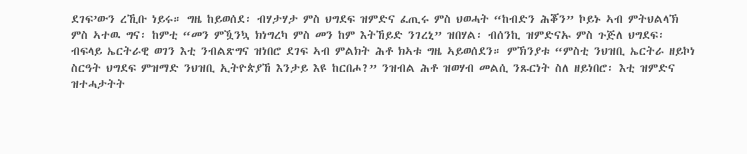ደገፍ’ውን ረኺቡ ነይሩ። ግዜ ከይወሰደ፡ ብሃታሃታ ምስ ህግደፍ ዝምድና ፈጢሩ ምስ ህወሓት “ከብድን ሕቖን” ኮይኑ ኣብ ምትህልላኽ ምስ ኣተዉ ግና፡ ከምቲ “መን ምዃንኳ ክነግረካ ምስ መን ከም እትኸይድ ንገረኒ” ዝበሃል፡ ብሰንኪ ዝምድናኡ ምስ ጉጅለ ህግደፍ፡ ብፍላይ ኤርትራዊ ወገን እቲ ንብልጽግና ዝነበሮ ደገፍ ኣብ ምልክት ሕቶ ክኣቱ ግዜ ኣይወሰደን። ምኽንያቱ “ምስቲ ንህዝቢ ኤርትራ ዘይኮነ ስርዓት ህግደፍ ምዝማድ ንህዝቢ ኢትዮጵያኸ እንታይ እዩ ከርበሖ?” ንዝብል ሕቶ ዝወሃብ መልሲ ንጹርነት ስለ ዘይነበሮ፡ እቲ ዝምድና ዝተሓታትት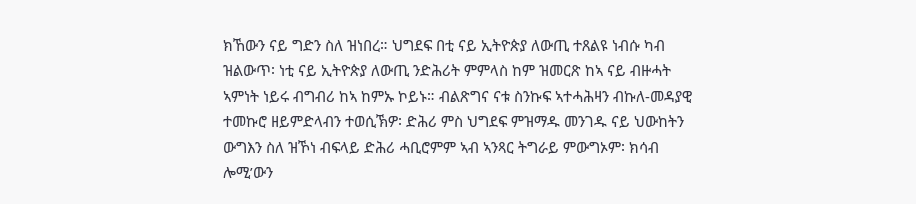ክኸውን ናይ ግድን ስለ ዝነበረ። ህግደፍ በቲ ናይ ኢትዮጵያ ለውጢ ተጸልዩ ነብሱ ካብ ዝልውጥ፡ ነቲ ናይ ኢትዮጵያ ለውጢ ንድሕሪት ምምላስ ከም ዝመርጽ ከኣ ናይ ብዙሓት ኣምነት ነይሩ ብግብሪ ከኣ ከምኡ ኮይኑ። ብልጽግና ናቱ ስንኩፍ ኣተሓሕዛን ብኩለ-መዳያዊ ተመኩሮ ዘይምድላብን ተወሲኽዎ፡ ድሕሪ ምስ ህግደፍ ምዝማዱ መንገዱ ናይ ህውከትን ውግእን ስለ ዝኾነ ብፍላይ ድሕሪ ሓቢሮምም ኣብ ኣንጻር ትግራይ ምውግኦም፡ ክሳብ ሎሚ’ውን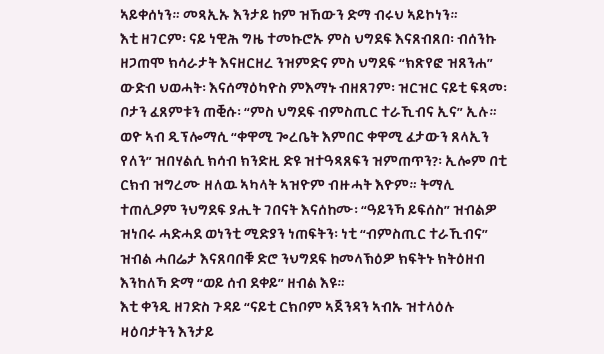ኣይቀሰነን። መጻኢኡ እንታይ ከም ዝኸውን ድማ ብሩህ ኣይኮነን።
እቲ ዘገርም፡ ናይ ነዊሕ ግዜ ተመኩሮኡ ምስ ህግደፍ እናጸብጸበ፡ ብሰንኩ ዘጋጠሞ ክሳራታት እናዘርዘረ ንዝምድና ምስ ህግደፍ “ክጽየፎ ዝጸንሐ” ውድብ ህወሓት፡ እናሰማዕካዮስ ምእማኑ ብዘጸገም፡ ዝርዝር ናይቲ ፍጻመ፡ ቦታን ፈጸምቱን ጠቒሱ፡ “ምስ ህግደፍ ብምስጢር ተራኺብና ኢና” ኢሉ። ወዮ ኣብ ዲፕሎማሲ “ቀዋሚ ጐረቤት እምበር ቀዋሚ ፈታውን ጸላኢን የለን” ዝበሃልሲ ክሳብ ክንድዚ ድዩ ዝተዓጻጸፍን ዝምጠጥን?፡ ኢሎም በቲ ርክብ ዝግረሙ ዘለዉ ኣካላት ኣዝዮም ብዙሓት እዮም። ትማሊ ተጠሊዖም ንህግደፍ ያሒት ገበናት እናሰከሙ፡ “ዓይንኻ ይፍሰስ” ዝብልዎ ዝነበሩ ሓድሓደ ወነንቲ ሚድያን ነጠፍትን፡ ነቲ “ብምስጢር ተራኺብና” ዝብል ሓበሬታ እናጸባበቑ ድሮ ንህግደፍ ከመላኽዕዎ ክፍትኑ ክትዕዘብ እንከለኻ ድማ “ወይ ሰብ ደቀይ” ዘብል እዩ።
እቲ ቀንዲ ዘገድስ ጉዳይ “ናይቲ ርክቦም ኣጀንዳን ኣብኡ ዝተላዕሉ ዛዕባታትን እንታይ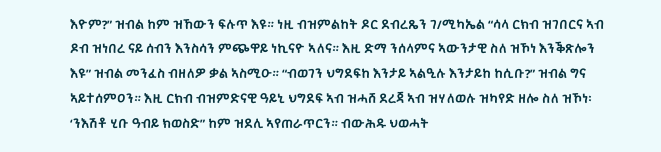እዮም?” ዝብል ከም ዝኸውን ፍሉጥ እዩ። ነዚ ብዝምልከት ዶር ደብረጼን ገ/ሚካኤል “ሳላ ርክብ ዝገበርና ኣብ ዶብ ዝነበረ ናይ ሰብን እንስሳን ምጭዋይ ነኪናዮ ኣለና። እዚ ድማ ንሰላምና ኣውንታዊ ስለ ዝኾነ እንቕጽሎን እዩ” ዝብል መንፈስ ብዘለዎ ቃል ኣስሚዑ። “ብወገን ህግደፍከ እንታይ ኣልዒሉ እንታይከ ከሲቡ?” ዝብል ግና ኣይተሰምዐን። እዚ ርክብ ብዝምድናዊ ዓይኒ ህግደፍ ኣብ ዝሓሸ ደረጃ ኣብ ዝሃለወሉ ዝካየድ ዘሎ ስለ ዝኾነ፡ ‘ንእሽቶ ሂቡ ዓብይ ክወስድ” ከም ዝደሊ ኣየጠራጥርን። ብውሕዱ ህወሓት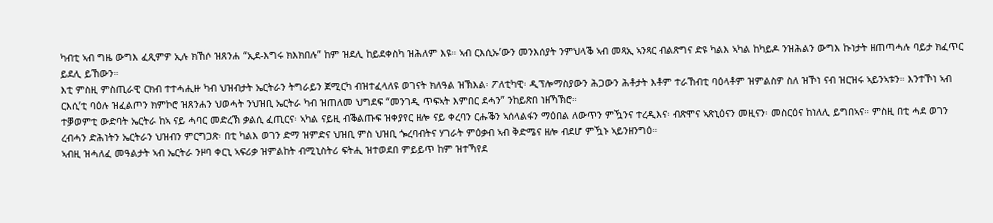ካብቲ ኣብ ግዜ ውግእ ፈጺምዎ ኢሉ ክኸሶ ዝጸንሐ “ኢደ-እግሩ ክእክበሉ” ከም ዝደሊ ከይደቀስካ ዝሕለም እዩ። ኣብ ርእሲኡ’ውን መንእሰያት ንምህላቕ ኣብ መጻኢ ኣንጻር ብልጽግና ድዩ ካልእ ኣካል ከካይዶ ንዝሕልን ውግእ ኩነታት ዘጠጣሓሉ ባይታ ክፈጥር ይደሊ ይኸውን።
እቲ ምስዚ ምስጢራዊ ርክብ ተተሓሒዙ ካብ ህዝብታት ኤርትራን ትግራይን ጀሚርካ ብዝተፈላለዩ ወገናት ክለዓል ዝኽእል፡ ፖለቲካዊ፡ ዲፕሎማስያውን ሕጋውን ሕቶታት እቶም ተራኸብቲ ባዕላቶም ዝምልስዎ ስለ ዝኾነ ናብ ዝርዝሩ ኣይንኣቱን። እንተኾነ ኣብ ርእሲ’ቲ ባዕሉ ዝፈልጦን ክምኮሮ ዝጸንሐን ህወሓት ንህዝቢ ኤርትራ ካብ ዝጠለመ ህግደፍ “መንገዲ ጥፍኣት እምበር ደሓን” ንከይጽበ ነዘኻኽሮ።
ተቓወምቲ ውድባት ኤርትራ ከኣ ናይ ሓባር መድረኽ ቃልሲ ፈጢርና፡ ኣካል ናይዚ ብቕልጡፍ ዝቀያየር ዘሎ ናይ ቀረባን ርሑቕን ኣሰላልፋን ማዕበል ለውጥን ምዃንና ተረዲእና፡ ብጽሞና ኣጽኒዕናን መዚናን፡ መስርዕና ከነለሊ ይግበኣና። ምስዚ በቲ ሓደ ወገን ረብሓን ድሕነትን ኤርትራን ህዝብን ምርግጋጽ፡ በቲ ካልእ ወገን ድማ ዝምድና ህዝቢ ምስ ህዝቢ ጐረባብትና ሃገራት ምዕቃብ ኣብ ቅድሜና ዘሎ ብደሆ ምዃኑ ኣይንዘንግዕ።
ኣብዚ ዝሓለፈ መዓልታት ኣብ ኤርትራ ንዞባ ቀርኒ ኣፍሪቃ ዝምልከት ብሚኒስትሪ ፍትሒ ዝተወደበ ምይይጥ ከም ዝተኻየደ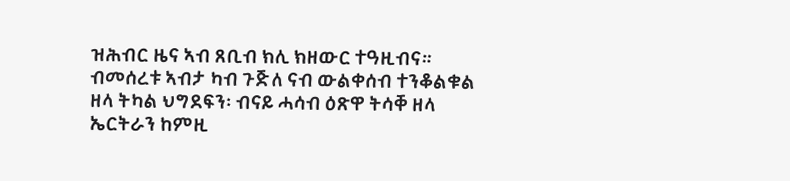ዝሕብር ዜና ኣብ ጸቢብ ክሊ ክዘውር ተዓዚብና። ብመሰረቱ ኣብታ ካብ ጉጅለ ናብ ውልቀሰብ ተንቆልቁል ዘላ ትካል ህግደፍን፡ ብናይ ሓሳብ ዕጽዋ ትሳቐ ዘላ ኤርትራን ከምዚ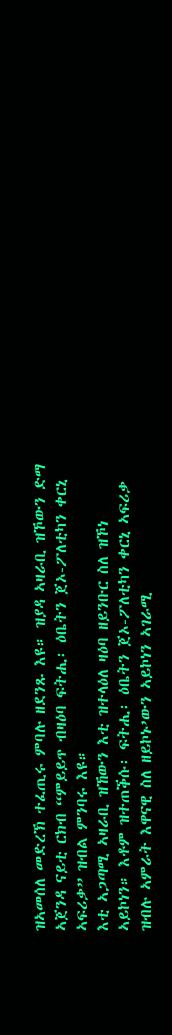ዝኣመሰለ መድረኽ ተፈጢሩ ምባሉ ዘደንጹ እዩ። ዝያዳ ኣዛራቢ ዝኾውን ድማ ኣጀንዳ ናይቲ ርክብ “ምይይጥ ብዛዕባ ፍትሒ፡ ዕቤትን ጀኦ-ፖለቲካን ቀርኒ ኣፍሪቃ” ዝብል ምንባሩ እዩ።
እቲ ኣጋጣሚ ኣዛራቢ ዝኸውን እቲ ዝተላዕለ ዛዕባ ዘይንቡር ስለ ዝኾነ ኣይኮነን። እቶም ዝተጠቕሱ፡ ፍትሒ፡ ዕቤትን ጀኦ-ፖለቲካን ቀርኒ ኣፍሪቃ ዝብሉ ኣምራት እዋናዊ ስለ ዘይኮኑ’ውን ኣይኮነን ኣገራሚ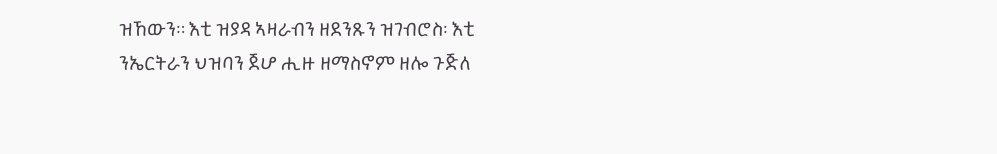ዝኸውን። እቲ ዝያዳ ኣዛራብን ዘደንጹን ዝገብሮስ፡ እቲ ንኤርትራን ህዝባን ጀሆ ሒዙ ዘማስኖም ዘሎ ጉጅለ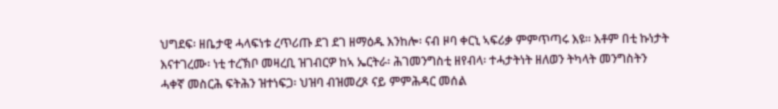ህግደፍ፡ ዘቤታዊ ሓላፍነቱ ረጥሪጡ ደገ ደገ ዘማዕዱ እንከሎ፡ ናብ ዞባ ቀርኒ ኣፍሪቃ ምምጥጣሩ እዩ። እቶም በቲ ኩነታት እናተገረሙ፡ ነቲ ተረኽቦ መዛረቢ ዝገብርዎ ከኣ ኤርትራ፡ ሕገመንግስቲ ዘየብላ፡ ተሓታትነት ዘለወን ትካላት መንግስትን ሓቀኛ መስርሕ ፍትሕን ዝተነፍጋ፡ ህዝባ ብዝመረጾ ናይ ምምሕዳር መሰል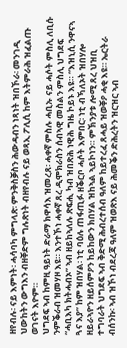ዘየብሉ፡ ናይ እምነት፡ ሓሳባካ ምግላጽ፡ ምንቅስቓስን ሕውዳብን ነጻነት ዝበኾራ፡ መንገዲ ህውከትን ውግእን ብዘቐድም ግሉጽነት ብዘየብሉ ናይ ወጻኢ ፖሊሲ ከም እትምራሕ ዝፈልጡ ወገናት እዮም።
ህግደፍ ኣብ ከምዚ ዓይነት ድራማ ክዋሳእ ዝመረጸ፡ ሓቀኛ ምስሉ ሓቢኡ ናይ ሓሶት ምስሊ ለቢሱ ንምቕራብ ዝመሃዞ እዩ። እንተኾነ ሓቀኛ ጸረ ዲሞክራስን ሰብኣዊ መስልን ምስሊ ህግደፍ “ሓቢእካ ክትሓብኦ” ኣብ ዘይከኣለሉ ጽፍሒ ካብ ዝበጽሕ ነዊሕ ግዜ ኮይኑ እዩ። “እዝኒሲ ንዋናኣ ጓና እያ” ከም ዝበሃል፡ ነቲ ባዕሉ ጠፋጢፉ ዘቕርቦ ሓሶት እምበር፡ ነቲ ብኻለኦት ዝበሃሎ ዘይራኣዮን ዘይሰምዖን ከይከውን ክበሃል ዝከኣል ኣይኮነን። ምኽንያቱ ሎሚ ጸረ ህዝቢ ተግባራት ህግደፍ ኣብ ቅድሚ ሕብረተሰብ ዓለም ከይተረፈ ጸሓይ ዝወቐዖ ሓቂ እዩ። ኤርትራ ብሰንኩ፡ ኣብ ዝኾነ ብደረጃ ዓለም ዝወጽእ ናይ ሕመቕን ድሕረትን ዝርዝር ኣብ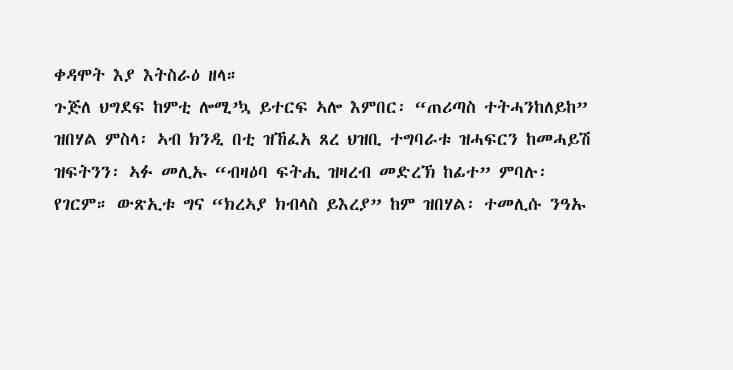ቀዳሞት እያ እትስራዕ ዘላ።
ጉጅለ ህግደፍ ከምቲ ሎሚ’ኳ ይተርፍ ኣሎ እምበር፡ “ጠሪጣስ ተትሓንከለይከ” ዝበሃል ምስላ፡ ኣብ ክንዲ በቲ ዝኸፈአ ጸረ ህዝቢ ተግባራቱ ዝሓፍርን ከመሓይሽ ዝፍትንን፡ ኣፉ መሊኡ “ብዛዕባ ፍትሒ ዝዛረብ መድረኽ ከፊተ” ምባሉ፡ የገርም። ውጽኢቱ ግና “ክረኣያ ክብላስ ይእረያ” ከም ዝበሃል፡ ተመሊሱ ንዓኡ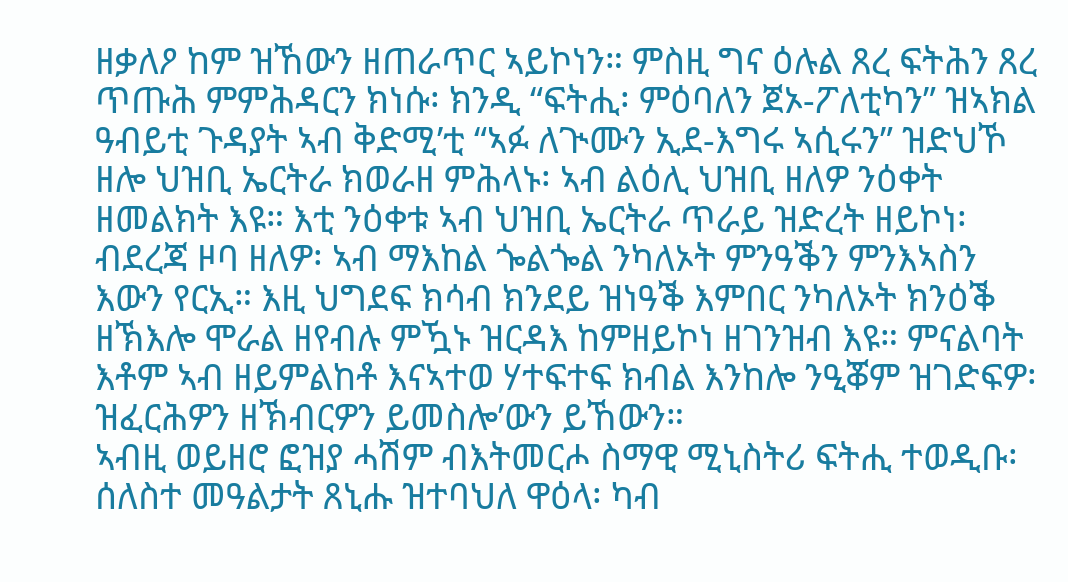ዘቃለዖ ከም ዝኸውን ዘጠራጥር ኣይኮነን። ምስዚ ግና ዕሉል ጸረ ፍትሕን ጸረ ጥጡሕ ምምሕዳርን ክነሱ፡ ክንዲ “ፍትሒ፡ ምዕባለን ጀኦ-ፖለቲካን” ዝኣክል ዓብይቲ ጉዳያት ኣብ ቅድሚ’ቲ “ኣፉ ለጒሙን ኢደ-እግሩ ኣሲሩን” ዝድህኾ ዘሎ ህዝቢ ኤርትራ ክወራዘ ምሕላኑ፡ ኣብ ልዕሊ ህዝቢ ዘለዎ ንዕቀት ዘመልክት እዩ። እቲ ንዕቀቱ ኣብ ህዝቢ ኤርትራ ጥራይ ዝድረት ዘይኮነ፡ ብደረጃ ዞባ ዘለዎ፡ ኣብ ማእከል ጐልጐል ንካለኦት ምንዓቕን ምንእኣስን እውን የርኢ። እዚ ህግደፍ ክሳብ ክንደይ ዝነዓቕ እምበር ንካለኦት ክንዕቕ ዘኽእሎ ሞራል ዘየብሉ ምዃኑ ዝርዳእ ከምዘይኮነ ዘገንዝብ እዩ። ምናልባት እቶም ኣብ ዘይምልከቶ እናኣተወ ሃተፍተፍ ክብል እንከሎ ንዒቖም ዝገድፍዎ፡ ዝፈርሕዎን ዘኽብርዎን ይመስሎ’ውን ይኸውን።
ኣብዚ ወይዘሮ ፎዝያ ሓሽም ብእትመርሖ ስማዊ ሚኒስትሪ ፍትሒ ተወዲቡ፡ ሰለስተ መዓልታት ጸኒሑ ዝተባህለ ዋዕላ፡ ካብ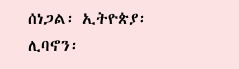ሰነጋል፡ ኢትዮጵያ፡ ሊባኖን፡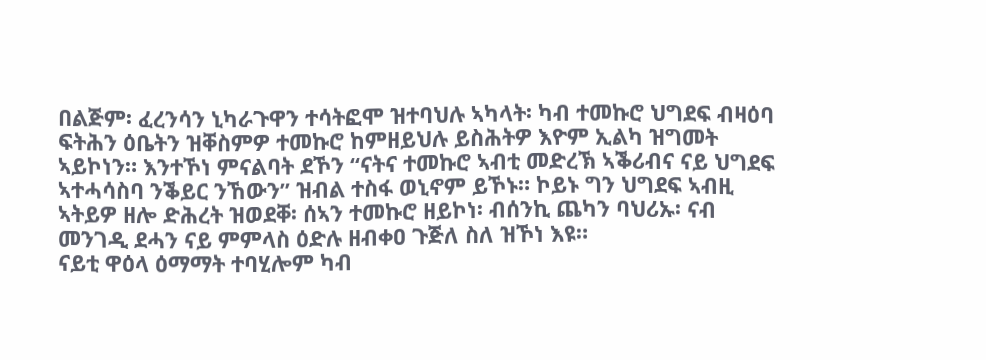በልጅም፡ ፈረንሳን ኒካራጉዋን ተሳትፎሞ ዝተባህሉ ኣካላት፡ ካብ ተመኩሮ ህግደፍ ብዛዕባ ፍትሕን ዕቤትን ዝቐስምዎ ተመኩሮ ከምዘይህሉ ይስሕትዎ እዮም ኢልካ ዝግመት ኣይኮነን። እንተኾነ ምናልባት ደኾን “ናትና ተመኩሮ ኣብቲ መድረኽ ኣቕሪብና ናይ ህግደፍ ኣተሓሳስባ ንቕይር ንኸውን” ዝብል ተስፋ ወኒኖም ይኾኑ። ኮይኑ ግን ህግደፍ ኣብዚ ኣትይዎ ዘሎ ድሕረት ዝወደቐ፡ ሰኣን ተመኩሮ ዘይኮነ፡ ብሰንኪ ጨካን ባህሪኡ፡ ናብ መንገዲ ደሓን ናይ ምምላስ ዕድሉ ዘብቀዐ ጉጅለ ስለ ዝኾነ እዩ።
ናይቲ ዋዕላ ዕማማት ተባሂሎም ካብ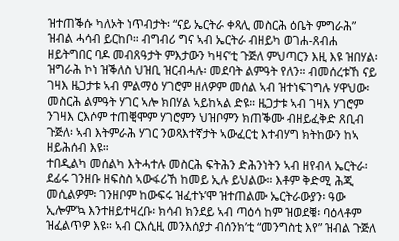ዝተጠቕሱ ካለኦት ነጥብታት፡ “ናይ ኤርትራ ቀጻሊ መስርሕ ዕቤት ምግራሕ” ዝብል ሓሳብ ይርከቦ። ብግብሪ ግና ኣብ ኤርትራ ብዘይካ ወገሐ-ጸብሐ ዘይትግበር ባዶ መብጸዓታት ምእታውን ካዛና’ቲ ጉጅለ ምህጣርን እዚ እዩ ዝበሃል፡ ዝግራሕ ኮነ ዝቕለስ ህዝቢ ዝርብሓሉ፡ መደባት ልምዓት የለን። ብመሰረቱኸ ናይ ገዛእ ዜጋታቱ ኣብ ምልማዕ ሃገሮም ዘለዎም መሰል ኣብ ዝተነፍገግሉ ሃዋህው፡ መስርሕ ልምዓት ሃገር ኣሎ ክበሃል ኣይከኣል ድዩ። ዜጋታቱ ኣብ ገዛእ ሃገሮም ንገዛእ ርእሶም ተጠቒሞም ሃገሮምን ህዝቦምን ክጠቕሙ ብዘይፈቅድ ጸቢብ ጉጅለ፡ ኣብ እትምራሕ ሃገር ንወጻእተኛታት ኣውፈርቲ እተብሃግ ክትከውን ከኣ ዘይሕሰብ እዩ።
ተበዲልካ መሰልካ እትሓተሉ መስርሕ ፍትሕን ድሕንነትን ኣብ ዘየብላ ኤርትራ፡ ደፊሩ ገንዘቡ ዘፍስስ ኣውፋሪኸ ከመይ ኢሉ ይህልው። እቶም ቅድሚ ሕጂ መሲልዎም፡ ገንዘቦም ከውፍሩ ዝፈተኑ’ሞ ዝተጠልሙ ኤርትራውያን፡ ዓው ኢሎም’ኳ እንተዘይተዛረቡ፡ ክሳብ ክንደይ ኣብ ጣዕሳ ከም ዝወደቑ፡ ባዕላቶም ዝፈልጥዎ እዩ። ኣብ ርእሲዚ መንእሰያታ ብሰንክ’ቲ “መንግስቲ እየ” ዝብል ጉጅለ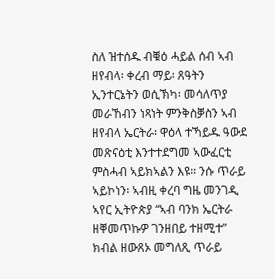ስለ ዝተሰዱ ብቑዕ ሓይል ሰብ ኣብ ዘየብላ፡ ቀረብ ማይ፡ ጸዓትን ኢንተርኔትን ወሲኽካ፡ መሳለጥያ መራኸብን ነጻነት ምንቅስቓስን ኣብ ዘየብላ ኤርትራ፡ ዋዕላ ተኻይዱ ዓውደ መጽናዕቲ እንተተደግመ ኣውፈርቲ ምስሓብ ኣይክኣልን እዩ። ንሱ ጥራይ ኣይኮነን፡ ኣብዚ ቀረባ ግዜ መንገዲ ኣየር ኢትዮጵያ “ኣብ ባንክ ኤርትራ ዘቐመጥኩዎ ገንዘበይ ተዘሚተ” ክብል ዘውጸኦ መግለጺ ጥራይ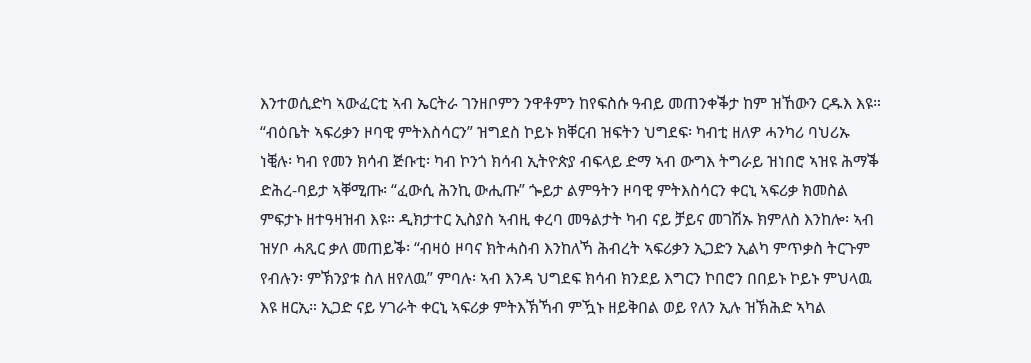እንተወሲድካ ኣውፈርቲ ኣብ ኤርትራ ገንዘቦምን ንዋቶምን ከየፍስሱ ዓብይ መጠንቀቕታ ከም ዝኸውን ርዱእ እዩ።
“ብዕቤት ኣፍሪቃን ዞባዊ ምትእስሳርን” ዝግደስ ኮይኑ ክቐርብ ዝፍትን ህግደፍ፡ ካብቲ ዘለዎ ሓንካሪ ባህሪኡ ነቒሉ፡ ካብ የመን ክሳብ ጅቡቲ፡ ካብ ኮንጎ ክሳብ ኢትዮጵያ ብፍላይ ድማ ኣብ ውግእ ትግራይ ዝነበሮ ኣዝዩ ሕማቕ ድሕረ-ባይታ ኣቐሚጡ፡ “ፈውሲ ሕንኪ ውሒጡ” ጐይታ ልምዓትን ዞባዊ ምትእስሳርን ቀርኒ ኣፍሪቃ ክመስል ምፍታኑ ዘተዓዛዝብ እዩ። ዲክታተር ኢስያስ ኣብዚ ቀረባ መዓልታት ካብ ናይ ቻይና መገሽኡ ክምለስ እንከሎ፡ ኣብ ዝሃቦ ሓጺር ቃለ መጠይቕ፡ “ብዛዕ ዞባና ክትሓስብ እንከለኻ ሕብረት ኣፍሪቃን ኢጋድን ኢልካ ምጥቃስ ትርጉም የብሉን፡ ምኽንያቱ ስለ ዘየለዉ” ምባሉ፡ ኣብ እንዳ ህግደፍ ክሳብ ክንደይ እግርን ኮበሮን በበይኑ ኮይኑ ምህላዉ እዩ ዘርኢ። ኢጋድ ናይ ሃገራት ቀርኒ ኣፍሪቃ ምትእኽኻብ ምዃኑ ዘይቅበል ወይ የለን ኢሉ ዝኽሕድ ኣካል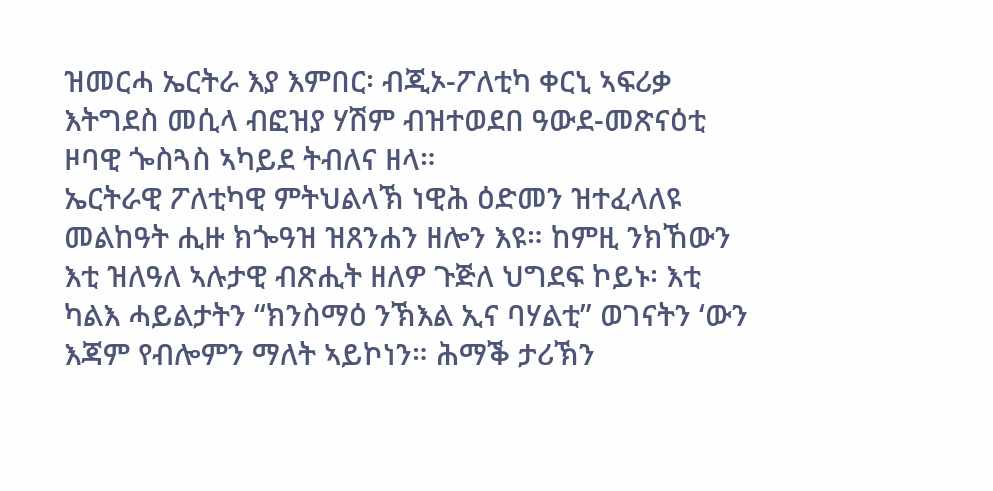ዝመርሓ ኤርትራ እያ እምበር፡ ብጂኦ-ፖለቲካ ቀርኒ ኣፍሪቃ እትግደስ መሲላ ብፎዝያ ሃሽም ብዝተወደበ ዓውደ-መጽናዕቲ ዞባዊ ጐስጓስ ኣካይደ ትብለና ዘላ።
ኤርትራዊ ፖለቲካዊ ምትህልላኽ ነዊሕ ዕድመን ዝተፈላለዩ መልከዓት ሒዙ ክጐዓዝ ዝጸንሐን ዘሎን እዩ። ከምዚ ንክኸውን እቲ ዝለዓለ ኣሉታዊ ብጽሒት ዘለዎ ጉጅለ ህግደፍ ኮይኑ፡ እቲ ካልእ ሓይልታትን “ክንስማዕ ንኽእል ኢና ባሃልቲ” ወገናትን ‘ውን እጃም የብሎምን ማለት ኣይኮነን። ሕማቕ ታሪኽን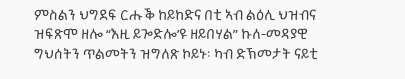ምስልን ህግደፍ ርሑቕ ከይከድና በቲ ኣብ ልዕሊ ህዝብና ዝፍጽሞ ዘሎ “እዚ ይጐድሎ’ዩ ዘይበሃል” ኩለ-መዳያዊ ግህሰትን ጥልመትን ዝግለጽ ኮይኑ፡ ካብ ድኽመታት ናይቲ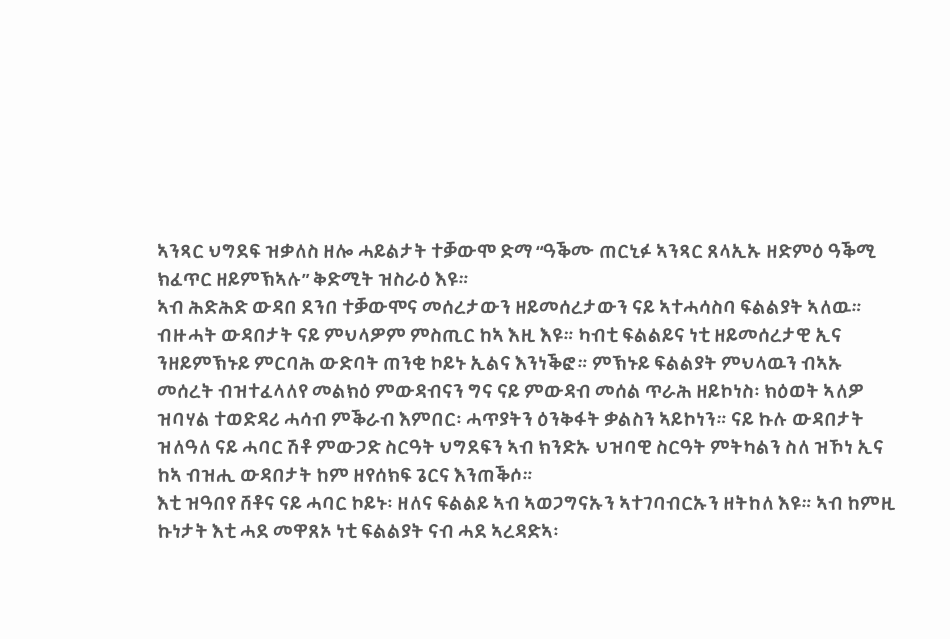ኣንጻር ህግደፍ ዝቃለስ ዘሎ ሓይልታት ተቓውሞ ድማ “ዓቕሙ ጠርኒፉ ኣንጻር ጸላኢኡ ዘድምዕ ዓቕሚ ክፈጥር ዘይምኽኣሉ” ቅድሚት ዝስራዕ እዩ።
ኣብ ሕድሕድ ውዳበ ደንበ ተቓውሞና መሰረታውን ዘይመሰረታውን ናይ ኣተሓሳስባ ፍልልያት ኣለዉ። ብዙሓት ውዳበታት ናይ ምህላዎም ምስጢር ከኣ እዚ እዩ። ካብቲ ፍልልይና ነቲ ዘይመሰረታዊ ኢና ንዘይምኽኑይ ምርባሕ ውድባት ጠንቂ ኮይኑ ኢልና እንነቕፎ። ምኽኑይ ፍልልያት ምህላዉን ብኣኡ መሰረት ብዝተፈላለየ መልክዕ ምውዳብናን ግና ናይ ምውዳብ መሰል ጥራሕ ዘይኮነስ፡ ክዕወት ኣለዎ ዝባሃል ተወድዳሪ ሓሳብ ምቕራብ እምበር፡ ሓጥያትን ዕንቅፋት ቃልስን ኣይኮነን። ናይ ኩሉ ውዳበታት ዝለዓለ ናይ ሓባር ሽቶ ምውጋድ ስርዓት ህግደፍን ኣብ ክንድኡ ህዝባዊ ስርዓት ምትካልን ስለ ዝኾነ ኢና ከኣ ብዝሒ ውዳበታት ከም ዘየሰክፍ ጌርና እንጠቕሶ።
እቲ ዝዓበየ ሸቶና ናይ ሓባር ኮይኑ፡ ዘለና ፍልልይ ኣብ ኣወጋግናኡን ኣተገባብርኡን ዘትከለ እዩ። ኣብ ከምዚ ኩነታት እቲ ሓደ መዋጸኦ ነቲ ፍልልያት ናብ ሓደ ኣረዳድኣ፡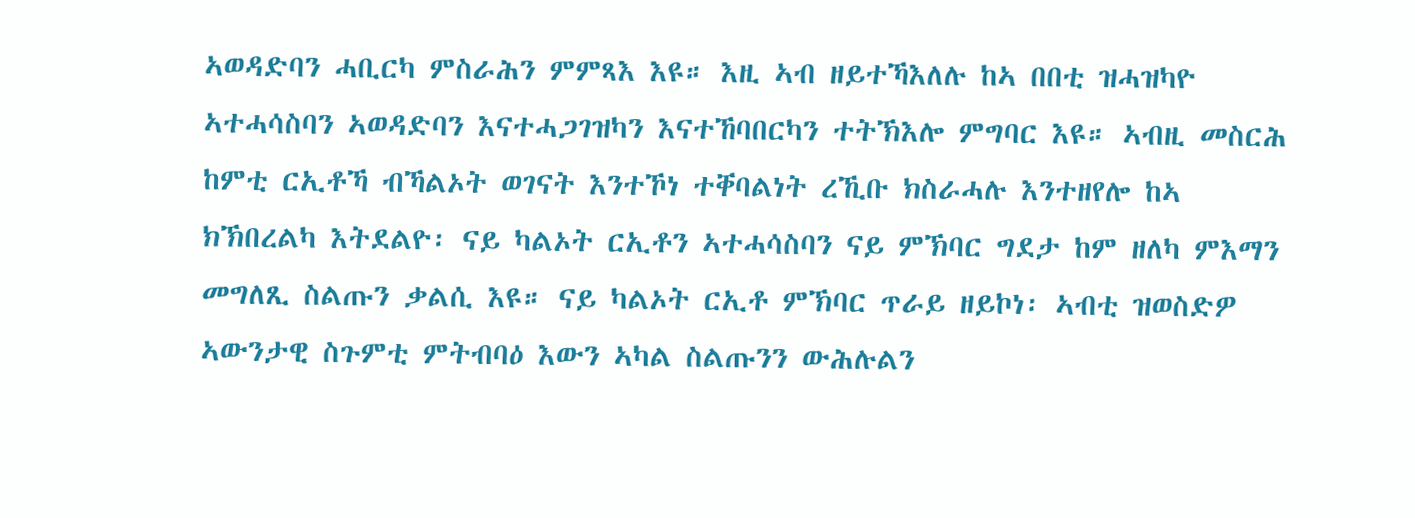ኣወዳድባን ሓቢርካ ምስራሕን ምምጻእ እዩ። እዚ ኣብ ዘይተኻእለሉ ከኣ በበቲ ዝሓዝካዮ ኣተሓሳስባን ኣወዳድባን እናተሓጋገዝካን እናተኸባበርካን ተትኽእሎ ምግባር እዩ። ኣብዚ መስርሕ ከምቲ ርኢቶኻ ብኻልኦት ወገናት እንተኾነ ተቐባልነት ረኺቡ ክስራሓሉ እንተዘየሎ ከኣ ክኽበረልካ እትደልዮ፡ ናይ ካልኦት ርኢቶን ኣተሓሳስባን ናይ ምኽባር ግደታ ከም ዘለካ ምእማን መግለጺ ስልጡን ቃልሲ እዩ። ናይ ካልኦት ርኢቶ ምኽባር ጥራይ ዘይኮነ፡ ኣብቲ ዝወስድዎ ኣውንታዊ ስጉምቲ ምትብባዕ እውን ኣካል ስልጡንን ውሕሉልን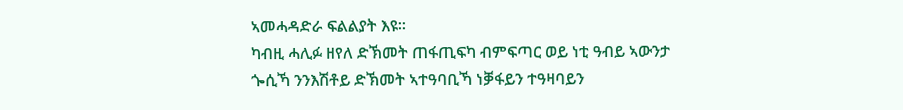ኣመሓዳድራ ፍልልያት እዩ።
ካብዚ ሓሊፉ ዘየለ ድኽመት ጠፋጢፍካ ብምፍጣር ወይ ነቲ ዓብይ ኣውንታ ጐሲኻ ንንእሽቶይ ድኽመት ኣተዓባቢኻ ነቓፋይን ተዓዛባይን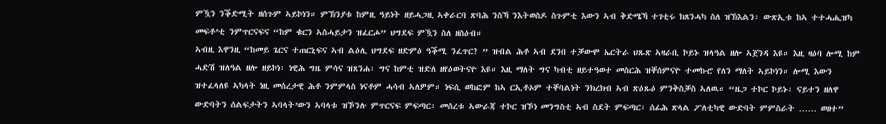ምዃን ንቕድሚት ዘሰጉም ኣይኮነን። ምኽንያቱ ከምዚ ዓይነት ዘይሓጋዚ ኣቀራርባ ጽባሕ ንስኻ ንእትወስዶ ስጉምቲ እውን ኣብ ቅድሜኻ ተገቲሩ ክጸንሓካ ስለ ዝኽእልን፡ ውጽኢቱ ከኣ ተተሓሒዝካ መፍቶ’ቲ ንምጥርናፍና “ከም ቁርን ኣስሓይታን ዝፈርሖ” ህግደፍ ምዃን ስለ ዘስዕብ።
ኣብዚ እዋንዚ “ከመይ ጌርና ተጠርኒፍና ኣብ ልዕሊ ህግደፍ ዘድምዕ ዓቕሚ ንፈጥር? ” ዝብል ሕቶ ኣብ ደንበ ተቓውሞ ኤርትራ ህጹጽ ኣዛራቢ ኮይኑ ዝላዓል ዘሎ ኣጀንዳ እዩ። እዚ ዛዕባ ሎሚ ከም ሓድሽ ዝለዓል ዘሎ ዘይኮነ፡ ነዊሕ ግዜ ምሳና ዝጸንሐ፡ ግና ከምቲ ዝድለ ዘየዕወትናዮ እዩ። እዚ ማለት ግና ካብቲ ዘይተዓወተ መስርሕ ዝቐሰምናዮ ተመኩሮ የለን ማለት ኣይኮነን። ሎሚ እውን ዝተፈላለዩ ኣካላት ነዚ መሰረታዊ ሕቶ ንምምላስ ነናቶም ሓሳብ ኣለዎም። ነፍሲ ወከፎም ከኣ ርኢቶኦም ተቐባልነት ንክረክብ ኣብ ጽዕጹዕ ምንቅስቓስ ኣለዉ። “ዜጋ ተኮር ኮይኑ፡ ናይተን ዘለዋ ውድባትን ሰልፍታትን ኣባላት’ውን ኣባላቱ ዝኾንሉ ምጥርናፍ ምፍጣር፡ መሰረቱ ኣውራጃ ተኮር ዝኾነ መንግስቲ ኣብ ስደት ምፍጣር፡ ሰፊሕ ጽላል ፖለቲካዊ ውድባት ምምስራት …… ወዘተ”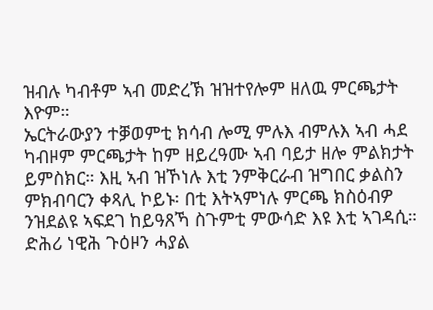ዝብሉ ካብቶም ኣብ መድረኽ ዝዝተየሎም ዘለዉ ምርጫታት እዮም።
ኤርትራውያን ተቓወምቲ ክሳብ ሎሚ ምሉእ ብምሉእ ኣብ ሓደ ካብዞም ምርጫታት ከም ዘይረዓሙ ኣብ ባይታ ዘሎ ምልክታት ይምስክር። እዚ ኣብ ዝኾነሉ እቲ ንምቅርራብ ዝግበር ቃልስን ምክብባርን ቀጻሊ ኮይኑ፡ በቲ እትኣምነሉ ምርጫ ክስዕብዎ ንዝደልዩ ኣፍደገ ከይዓጸኻ ስጉምቲ ምውሳድ እዩ እቲ ኣገዳሲ። ድሕሪ ነዊሕ ጉዕዞን ሓያል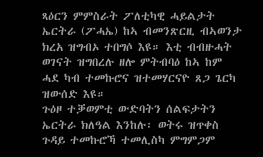ጻዕርን ምምስራት ፖለቲካዊ ሓይልታት ኤርትራ (ፖሓኤ) ከኣ ብመንጽርዚ ብኣወንታ ክረአ ዝግብኦ ተበግሶ እዩ። እቲ ብብዙሓት ወገናት ዝግበረሉ ዘሎ ምትብባዕ ከኣ ከም ሓደ ካብ ተመኩሮና ዝተመሃርናዮ ጸጋ ጌርካ ዝውሰድ እዩ።
ጉዕዞ ተቓወምቲ ውድባትን ሰልፍታትን ኤርትራ ክለዓል እንከሉ፡ ወትሩ ዝጥቀስ ጉዳይ ተመኩሮኻ ተመሊስካ ምግምጋም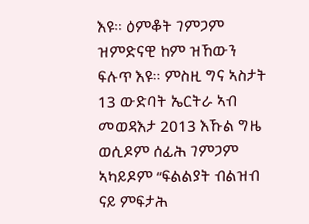እዩ። ዕምቆት ገምጋም ዝምድናዊ ከም ዝኸውን ፍሉጥ እዩ። ምስዚ ግና ኣስታት 13 ውድባት ኤርትራ ኣብ መወዳእታ 2013 እኹል ግዜ ወሲዶም ሰፊሕ ገምጋም ኣካይዶም “ፍልልያት ብልዝብ ናይ ምፍታሕ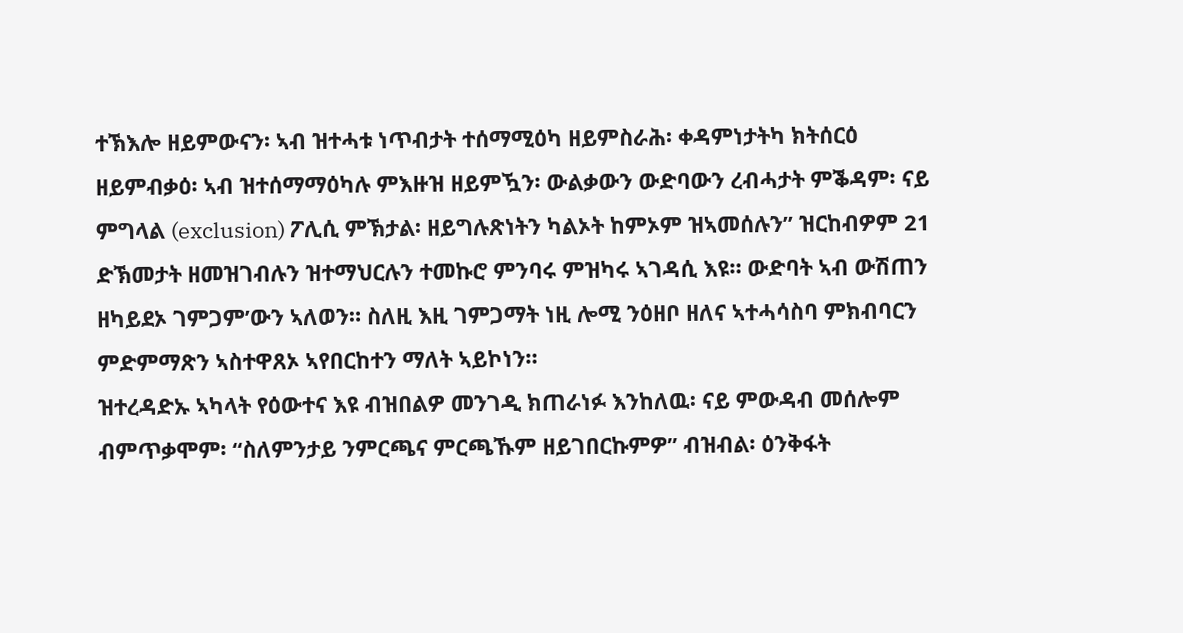ተኽእሎ ዘይምውናን፡ ኣብ ዝተሓቱ ነጥብታት ተሰማሚዕካ ዘይምስራሕ፡ ቀዳምነታትካ ክትሰርዕ ዘይምብቃዕ፡ ኣብ ዝተሰማማዕካሉ ምእዙዝ ዘይምዃን፡ ውልቃውን ውድባውን ረብሓታት ምቕዳም፡ ናይ ምግላል (exclusion) ፖሊሲ ምኽታል፡ ዘይግሉጽነትን ካልኦት ከምኦም ዝኣመሰሉን” ዝርከብዎም 21 ድኽመታት ዘመዝገብሉን ዝተማህርሉን ተመኩሮ ምንባሩ ምዝካሩ ኣገዳሲ እዩ። ውድባት ኣብ ውሽጠን ዘካይደኦ ገምጋም’ውን ኣለወን። ስለዚ እዚ ገምጋማት ነዚ ሎሚ ንዕዘቦ ዘለና ኣተሓሳስባ ምክብባርን ምድምማጽን ኣስተዋጸኦ ኣየበርከተን ማለት ኣይኮነን።
ዝተረዳድኡ ኣካላት የዕውተና እዩ ብዝበልዎ መንገዲ ክጠራነፉ እንከለዉ፡ ናይ ምውዳብ መሰሎም ብምጥቃሞም፡ “ስለምንታይ ንምርጫና ምርጫኹም ዘይገበርኩምዎ” ብዝብል፡ ዕንቅፋት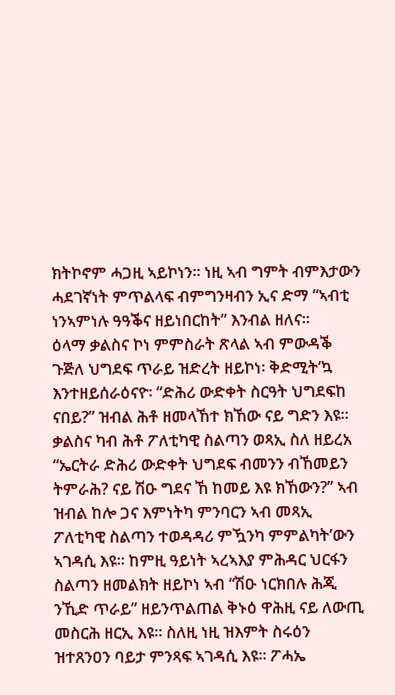ክትኮኖም ሓጋዚ ኣይኮነን። ነዚ ኣብ ግምት ብምእታውን ሓደገኛነት ምጥልላፍ ብምግንዛብን ኢና ድማ “ኣብቲ ነንኣምነሉ ዓዓቕና ዘይነበርከት” እንብል ዘለና።
ዕላማ ቃልስና ኮነ ምምስራት ጽላል ኣብ ምውዳቕ ጉጅለ ህግደፍ ጥራይ ዝድረት ዘይኮነ፡ ቅድሚት’ኳ እንተዘይሰራዕናዮ፡ “ድሕሪ ውድቀት ስርዓት ህግደፍከ ናበይ?” ዝብል ሕቶ ዘመላኸተ ክኸው ናይ ግድን እዩ። ቃልስና ካብ ሕቶ ፖለቲካዊ ስልጣን ወጻኢ ስለ ዘይረአ “ኤርትራ ድሕሪ ውድቀት ህግደፍ ብመንን ብኸመይን ትምራሕ? ናይ ሽዑ ግደና ኸ ከመይ እዩ ክኸውን?” ኣብ ዝብል ከሎ ጋና እምነትካ ምንባርን ኣብ መጻኢ ፖለቲካዊ ስልጣን ተወዳዳሪ ምዃንካ ምምልካት’ውን ኣገዳሲ እዩ። ከምዚ ዓይነት ኣረኣእያ ምሕዳር ህርፋን ስልጣን ዘመልክት ዘይኮነ ኣብ “ሽዑ ነርክበሉ ሕጂ ንኺድ ጥራይ” ዘይንጥልጠል ቅኑዕ ዋሕዚ ናይ ለውጢ መስርሕ ዘርኢ እዩ። ስለዚ ነዚ ዝእምት ስሩዕን ዝተጸንዐን ባይታ ምንጻፍ ኣገዳሲ እዩ። ፖሓኤ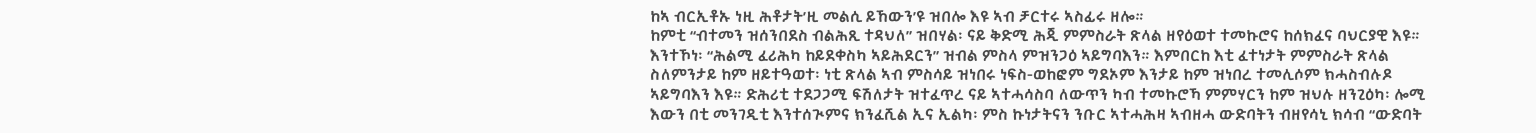ከኣ ብርኢቶኡ ነዚ ሕቶታት’ዚ መልሲ ይኸውን’ዩ ዝበሎ እዩ ኣብ ቻርተሩ ኣስፊሩ ዘሎ።
ከምቲ “ብተመን ዝሰንበደስ ብልሕጺ ተዳህለ” ዝበሃል፡ ናይ ቅድሚ ሕጂ ምምስራት ጽላል ዘየዕወተ ተመኩሮና ከሰክፈና ባህርያዊ እዩ። እንተኾነ፡ “ሕልሚ ፈሪሕካ ከይደቀስካ ኣይሕደርን” ዝብል ምስላ ምዝንጋዕ ኣይግባእን። እምበርከ እቲ ፈተነታት ምምስራት ጽላል ስለምንታይ ከም ዘይተዓወተ፡ ነቲ ጽላል ኣብ ምስሳይ ዝነበሩ ነፍስ-ወከፎም ግደኦም እንታይ ከም ዝነበረ ተመሊሶም ክሓስብሉዶ ኣይግባእን እዩ። ድሕሪቲ ተደጋጋሚ ፍሽለታት ዝተፈጥረ ናይ ኣተሓሳስባ ለውጥን ካብ ተመኩሮኻ ምምሃርን ከም ዝህሉ ዘንጊዕካ፡ ሎሚ እውን በቲ መንገዲቲ እንተሰጒምና ክንፈሺል ኢና ኢልካ፡ ምስ ኩነታትናን ንቡር ኣተሓሕዛ ኣብዘሓ ውድባትን ብዘየሳኒ ክሳብ “ውድባት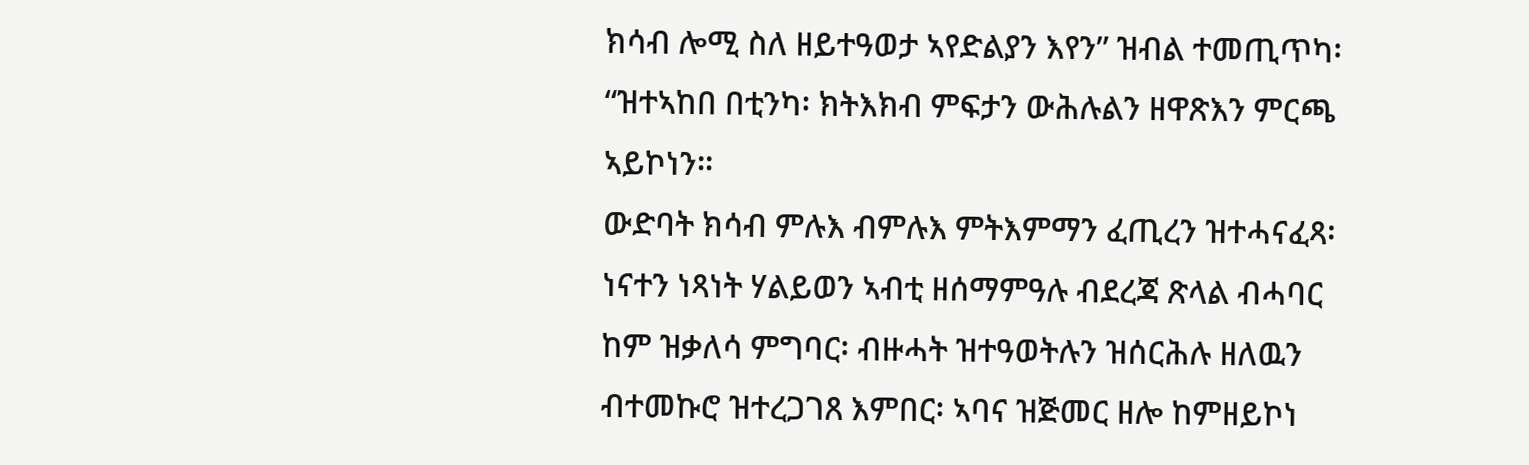ክሳብ ሎሚ ስለ ዘይተዓወታ ኣየድልያን እየን” ዝብል ተመጢጥካ፡ “ዝተኣከበ በቲንካ፡ ክትእክብ ምፍታን ውሕሉልን ዘዋጽእን ምርጫ ኣይኮነን።
ውድባት ክሳብ ምሉእ ብምሉእ ምትእምማን ፈጢረን ዝተሓናፈጻ፡ ነናተን ነጻነት ሃልይወን ኣብቲ ዘሰማምዓሉ ብደረጃ ጽላል ብሓባር ከም ዝቃለሳ ምግባር፡ ብዙሓት ዝተዓወትሉን ዝሰርሕሉ ዘለዉን ብተመኩሮ ዝተረጋገጸ እምበር፡ ኣባና ዝጅመር ዘሎ ከምዘይኮነ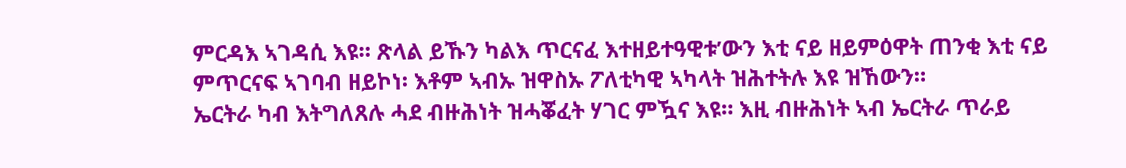ምርዳእ ኣገዳሲ እዩ። ጽላል ይኹን ካልእ ጥርናፈ እተዘይተዓዊቱ’ውን እቲ ናይ ዘይምዕዋት ጠንቂ እቲ ናይ ምጥርናፍ ኣገባብ ዘይኮነ፡ እቶም ኣብኡ ዝዋስኡ ፖለቲካዊ ኣካላት ዝሕተትሉ እዩ ዝኸውን።
ኤርትራ ካብ እትግለጸሉ ሓደ ብዙሕነት ዝሓቖፈት ሃገር ምዃና እዩ። እዚ ብዙሕነት ኣብ ኤርትራ ጥራይ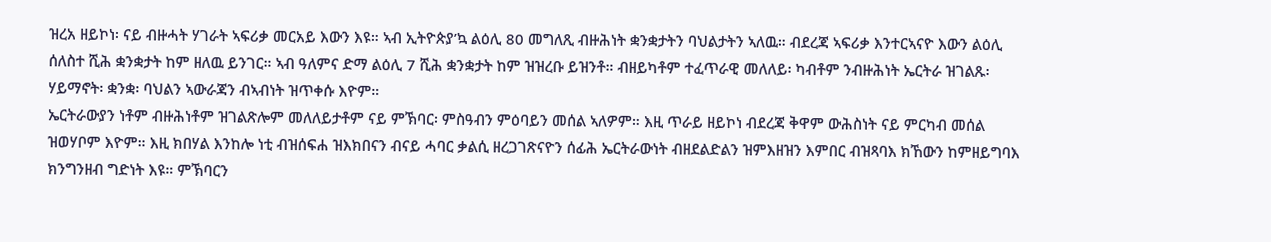ዝረአ ዘይኮነ፡ ናይ ብዙሓት ሃገራት ኣፍሪቃ መርአይ እውን እዩ። ኣብ ኢትዮጵያ’ኳ ልዕሊ 80 መግለጺ ብዙሕነት ቋንቋታትን ባህልታትን ኣለዉ። ብደረጃ ኣፍሪቃ እንተርኣናዮ እውን ልዕሊ ሰለስተ ሺሕ ቋንቋታት ከም ዘለዉ ይንገር። ኣብ ዓለምና ድማ ልዕሊ 7 ሺሕ ቋንቋታት ከም ዝዝረቡ ይዝንቶ። ብዘይካቶም ተፈጥራዊ መለለይ፡ ካብቶም ንብዙሕነት ኤርትራ ዝገልጹ፡ ሃይማኖት፡ ቋንቋ፡ ባህልን ኣውራጃን ብኣብነት ዝጥቀሱ እዮም።
ኤርትራውያን ነቶም ብዙሕነቶም ዝገልጽሎም መለለይታቶም ናይ ምኽባር፡ ምስዓብን ምዕባይን መሰል ኣለዎም። እዚ ጥራይ ዘይኮነ ብደረጃ ቅዋም ውሕስነት ናይ ምርካብ መሰል ዝወሃቦም እዮም። እዚ ክበሃል እንከሎ ነቲ ብዝሰፍሐ ዝእክበናን ብናይ ሓባር ቃልሲ ዘረጋገጽናዮን ሰፊሕ ኤርትራውነት ብዘደልድልን ዝምእዘዝን እምበር ብዝጻባእ ክኸውን ከምዘይግባእ ክንግንዘብ ግድነት እዩ። ምኽባርን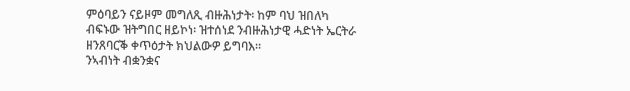ምዕባይን ናይዞም መግለጺ ብዙሕነታት፡ ከም ባህ ዝበለካ ብፍኑው ዝትግበር ዘይኮነ፡ ዝተሰነደ ንብዙሕነታዊ ሓድነት ኤርትራ ዘንጸባርቕ ቀጥዕታት ክህልውዎ ይግባእ።
ንኣብነት ብቋንቋና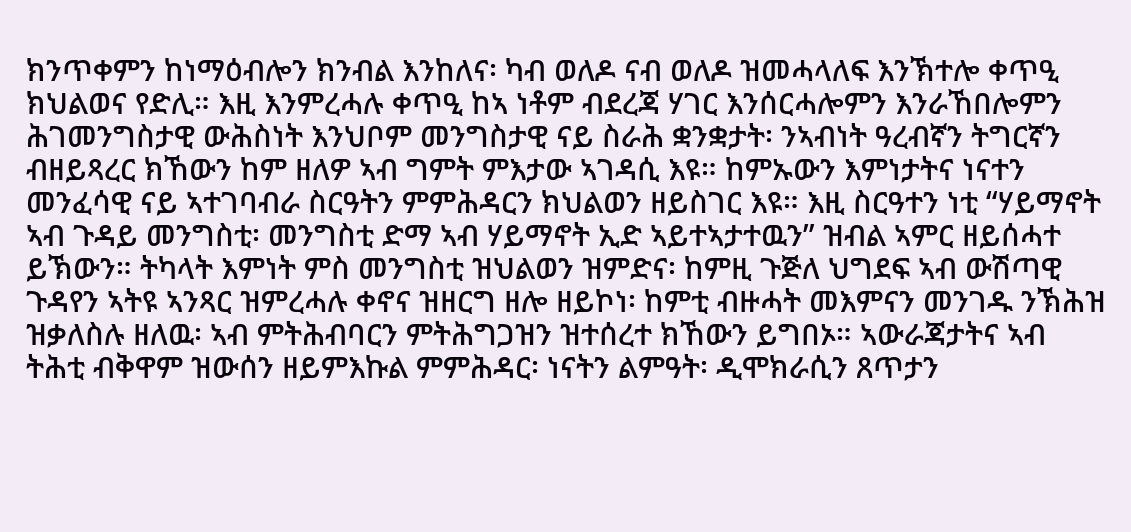ክንጥቀምን ከነማዕብሎን ክንብል እንከለና፡ ካብ ወለዶ ናብ ወለዶ ዝመሓላለፍ እንኽተሎ ቀጥዒ ክህልወና የድሊ። እዚ እንምረሓሉ ቀጥዒ ከኣ ነቶም ብደረጃ ሃገር እንሰርሓሎምን እንራኸበሎምን ሕገመንግስታዊ ውሕስነት እንህቦም መንግስታዊ ናይ ስራሕ ቋንቋታት፡ ንኣብነት ዓረብኛን ትግርኛን ብዘይጻረር ክኸውን ከም ዘለዎ ኣብ ግምት ምእታው ኣገዳሲ እዩ። ከምኡውን እምነታትና ነናተን መንፈሳዊ ናይ ኣተገባብራ ስርዓትን ምምሕዳርን ክህልወን ዘይስገር እዩ። እዚ ስርዓተን ነቲ “ሃይማኖት ኣብ ጉዳይ መንግስቲ፡ መንግስቲ ድማ ኣብ ሃይማኖት ኢድ ኣይተኣታተዉን” ዝብል ኣምር ዘይሰሓተ ይኽውን። ትካላት እምነት ምስ መንግስቲ ዝህልወን ዝምድና፡ ከምዚ ጉጅለ ህግደፍ ኣብ ውሽጣዊ ጉዳየን ኣትዩ ኣንጻር ዝምረሓሉ ቀኖና ዝዘርግ ዘሎ ዘይኮነ፡ ከምቲ ብዙሓት መእምናን መንገዱ ንኽሕዝ ዝቃለስሉ ዘለዉ፡ ኣብ ምትሕብባርን ምትሕግጋዝን ዝተሰረተ ክኸውን ይግበኦ። ኣውራጃታትና ኣብ ትሕቲ ብቅዋም ዝውሰን ዘይምእኩል ምምሕዳር፡ ነናትን ልምዓት፡ ዲሞክራሲን ጸጥታን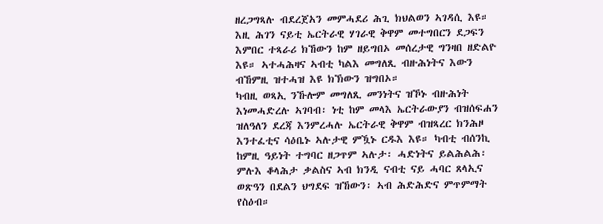ዘረጋግጻሉ ብደረጀአን መምሓደሪ ሕጊ ክህልወን ኣገዳሲ እዩ። እዚ ሕገን ናይቲ ኤርትራዊ ሃገራዊ ቅዋም መተግበርን ደጋፍን እምበር ተጻራሪ ክኸውን ከም ዘይግበኦ መሰረታዊ ግንዛበ ዘድልዮ እዩ። ኣተሓሕዛና ኣብቲ ካልእ መግለጺ ብዙሕነትና እውን ብኸምዚ ዝተሓዝ እዩ ክኽውን ዝግበኦ።
ካብዚ ወጻኢ ንኹሎም መግለጺ መንነትና ዝኾኑ ብዙሕነት እነመሓድረሉ ኣገባብ፡ ነቲ ከም መላእ ኤርትራውያን ብዝሰፍሐን ዝለዓለን ደረጃ እንምረሓሉ ኤርትራዊ ቅዋም ብዝጻረር ክንሕዞ እንተፈቲና ሳዕቤኑ ኣሉታዊ ምዃኑ ርዱእ እዩ። ካብቲ ብሰንኪ ከምዚ ዓይነት ተግባር ዘጋጥም ኣሉታ፡ ሓድነትና ይልሕልሕ፡ ምሉእ ቆላሕታ ቃልስና ኣብ ክንዲ ናብቲ ናይ ሓባር ጸላኢና ወጽዓን በደልን ህግደፍ ዝኸውን፡ ኣብ ሕድሕድና ምጥምማት የስዕብ።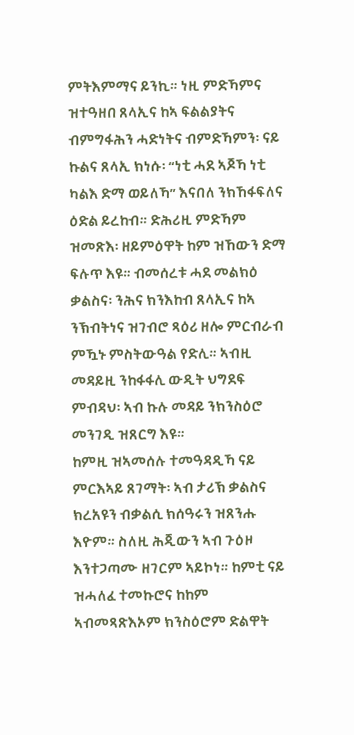ምትእምማና ይንኪ። ነዚ ምድኻምና ዝተዓዘበ ጸላኢና ከኣ ፍልልያትና ብምግፋሕን ሓድነትና ብምድኻምን፡ ናይ ኩልና ጸላኢ ክነሱ፡ “ነቲ ሓደ ኣጆኻ ነቲ ካልእ ድማ ወይለኻ” እናበለ ንክኸፋፍለና ዕድል ይረከብ። ድሕሪዚ ምድኻም ዝመጽእ፡ ዘይምዕዋት ከም ዝኸውን ድማ ፍሉጥ እዩ። ብመሰረቱ ሓደ መልክዕ ቃልስና፡ ንሕና ክንእከብ ጸላኢና ከኣ ንኽብትነና ዝገብሮ ጻዕሪ ዘሎ ምርብራብ ምዃኑ ምስትውዓል የድሊ። ኣብዚ መዳይዚ ንከፋፋሊ ውዲት ህግደፍ ምብዳህ፡ ኣብ ኩሉ መዳይ ንክንስዕሮ መንገዲ ዝጸርግ እዩ።
ከምዚ ዝኣመሰሉ ተመዓዳዲኻ ናይ ምርእኣይ ጸገማት፡ ኣብ ታሪኽ ቃልስና ክረአዩን ብቃልሲ ክሰዓሩን ዝጸንሑ እዮም። ስለዚ ሕጂውን ኣብ ጉዕዞ እንተጋጣሙ ዘገርም ኣይኮነ። ከምቲ ናይ ዝሓለፈ ተመኩሮና ከከም ኣብመጻጽእኦም ክንስዕሮም ድልዋት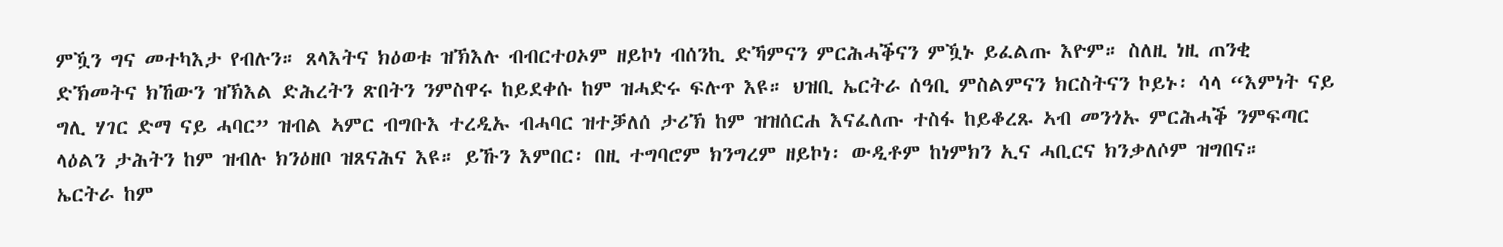ምዃን ግና መተካእታ የብሉን። ጸላእትና ክዕወቱ ዝኽእሉ ብብርተዐኦም ዘይኮነ ብሰንኪ ድኻምናን ምርሕሓቕናን ምዃኑ ይፈልጡ እዮም። ስለዚ ነዚ ጠንቂ ድኽመትና ክኸውን ዝኽእል ድሕረትን ጽበትን ንምስዋሩ ከይደቀሱ ከም ዝሓድሩ ፍሉጥ እዩ። ህዝቢ ኤርትራ ሰዓቢ ምስልምናን ክርስትናን ኮይኑ፡ ሳላ “እምነት ናይ ግሊ ሃገር ድማ ናይ ሓባር” ዝብል ኣምር ብግቡእ ተረዲኡ ብሓባር ዝተቓለሰ ታሪኽ ከም ዝዝሰርሐ እናፈለጡ ተስፋ ከይቆረጹ ኣብ መንጎኡ ምርሕሓቕ ንምፍጣር ላዕልን ታሕትን ከም ዝብሉ ክንዕዘቦ ዝጸናሕና እዩ። ይኹን እምበር፡ በዚ ተግባሮም ክንግረም ዘይኮነ፡ ውዲቶም ከነምክን ኢና ሓቢርና ክንቃለሶም ዝግበና።
ኤርትራ ከም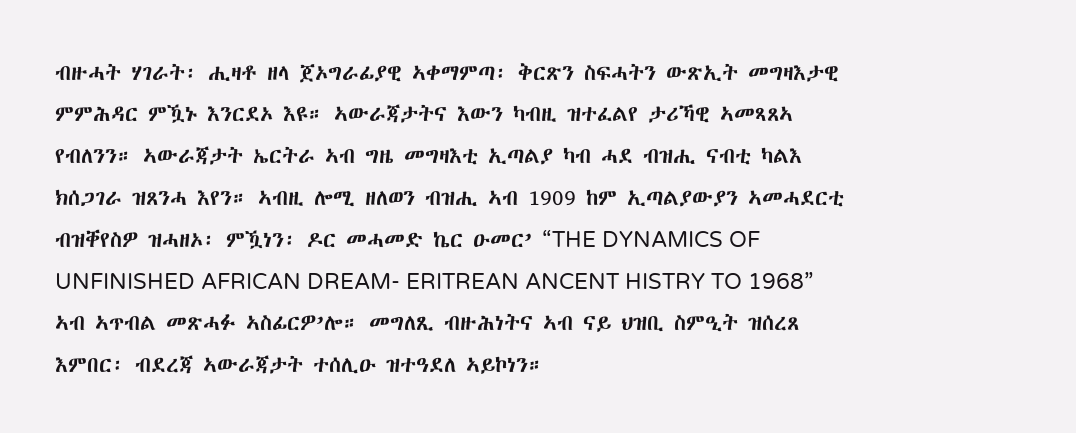ብዙሓት ሃገራት፡ ሒዛቶ ዘላ ጀኦግራፊያዊ ኣቀማምጣ፡ ቅርጽን ስፍሓትን ውጽኢት መግዛእታዊ ምምሕዳር ምዃኑ እንርደኦ እዩ። ኣውራጃታትና እውን ካብዚ ዝተፈልየ ታሪኻዊ ኣመጻጸኣ የብለንን። ኣውራጃታት ኤርትራ ኣብ ግዜ መግዛእቲ ኢጣልያ ካብ ሓደ ብዝሒ ናብቲ ካልእ ክሰጋገራ ዝጸንሓ እየን። ኣብዚ ሎሚ ዘለወን ብዝሒ ኣብ 1909 ከም ኢጣልያውያን ኣመሓደርቲ ብዝቐየስዎ ዝሓዘኦ፡ ምዃነን፡ ዶር መሓመድ ኬር ዑመር’ “THE DYNAMICS OF UNFINISHED AFRICAN DREAM- ERITREAN ANCENT HISTRY TO 1968” ኣብ ኣጥብል መጽሓፉ ኣስፊርዎ’ሎ። መግለጺ ብዙሕነትና ኣብ ናይ ህዝቢ ስምዒት ዝሰረጸ እምበር፡ ብደረጃ ኣውራጃታት ተሰሊዑ ዝተዓደለ ኣይኮነን።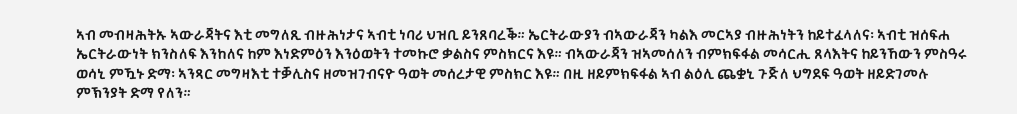ኣብ መብዛሕትኡ ኣውራጃትና እቲ መግለጺ ብዙሕነታና ኣብቲ ነባሪ ህዝቢ ይንጸባረቕ። ኤርትራውያን ብኣውራጃን ካልእ መርኣያ ብዙሕነትን ከይተፈላለና፡ ኣብቲ ዝሰፍሐ ኤርትራውነት ክንስለፍ እንከለና ከም እነድምዕን እንዕወትን ተመኩሮ ቃልስና ምስክርና እዩ። ብኣውራጃን ዝኣመሰለን ብምክፍፋል መሳርሒ ጸላእትና ከይንኸውን ምስዓሩ ወሳኒ ምዃኑ ድማ፡ ኣንጻር መግዛእቲ ተቓሊስና ዘመዝገብናዮ ዓወት መሰረታዊ ምስክር እዩ። በዚ ዘይምክፍፋል ኣብ ልዕሊ ጨቋኒ ጉጅለ ህግደፍ ዓወት ዘይድገመሉ ምኽንያት ድማ የለን።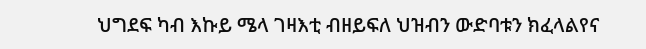ህግደፍ ካብ እኩይ ሜላ ገዛእቲ ብዘይፍለ ህዝብን ውድባቱን ክፈላልየና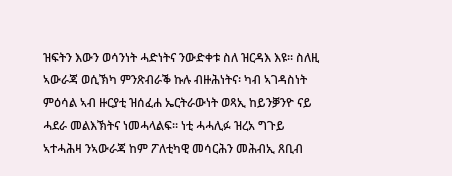ዝፍትን እውን ወሳንነት ሓድነትና ንውድቀቱ ስለ ዝርዳእ እዩ። ስለዚ ኣውራጃ ወሲኽካ ምንጽብራቕ ኩሉ ብዙሕነትና፡ ካብ ኣገዳስነት ምዕሳል ኣብ ዙርያቲ ዝሰፈሐ ኤርትራውነት ወጻኢ ከይንቓንዮ ናይ ሓደራ መልእኽትና ነመሓላልፍ። ነቲ ሓሓሊፉ ዝረአ ግጉይ ኣተሓሕዛ ንኣውራጃ ከም ፖለቲካዊ መሳርሕን መሕብኢ ጸቢብ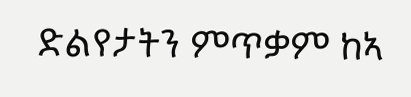ድልየታትን ምጥቃም ከኣ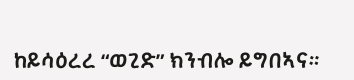ከይሳዕረረ “ወጊድ” ክንብሎ ይግበኣና።